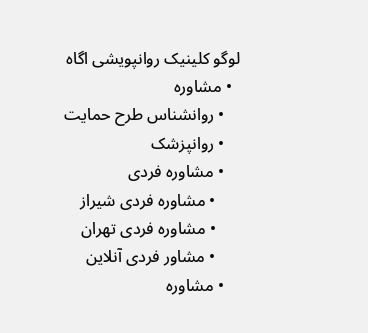لوگو کلینیک روانپویشی اگاه
  • مشاوره
    • روانشناس طرح حمایت
    • روانپزشک
    • مشاوره فردی
      • مشاوره فردی شیراز
      • مشاوره فردی تهران
      • مشاور فردی آنلاین
    • مشاوره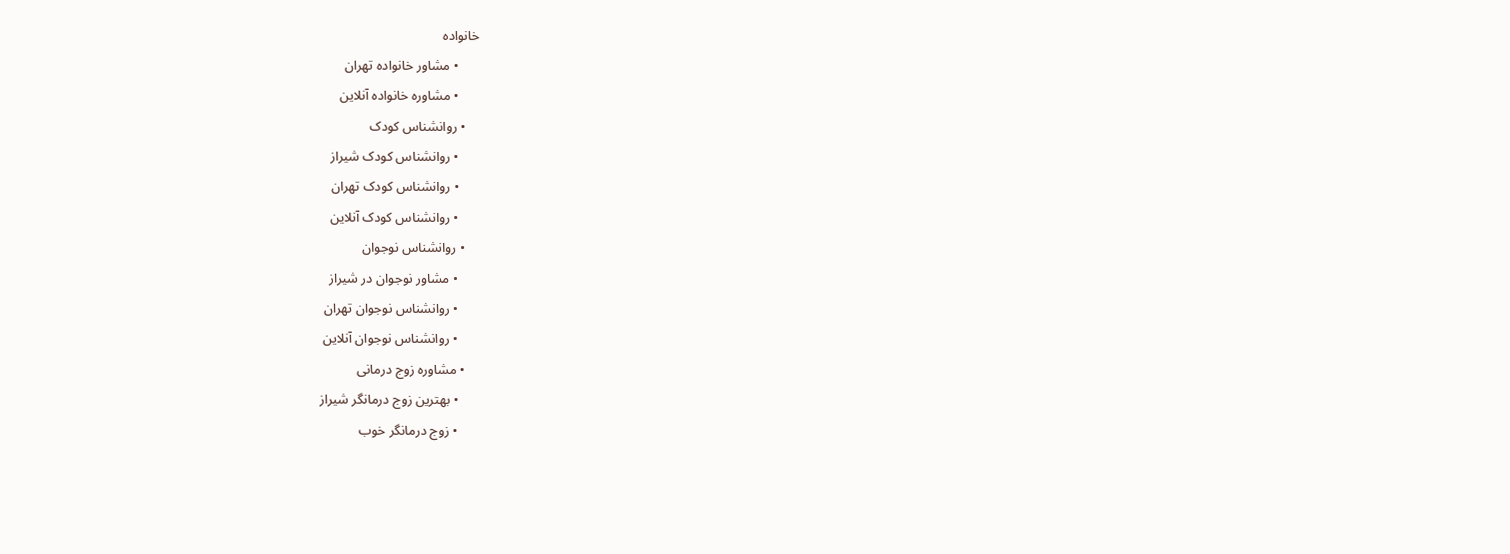خانواده
      • مشاور خانواده تهران
      • مشاوره خانواده آنلاین
    • روانشناس کودک
      • روانشناس کودک شیراز
      • روانشناس کودک تهران
      • روانشناس کودک آنلاین
    • روانشناس نوجوان
      • مشاور نوجوان در شیراز
      • روانشناس نوجوان تهران
      • روانشناس نوجوان آنلاین
    • مشاوره زوج درمانی
      • بهترین زوج درمانگر شیراز
      • زوج درمانگر خوب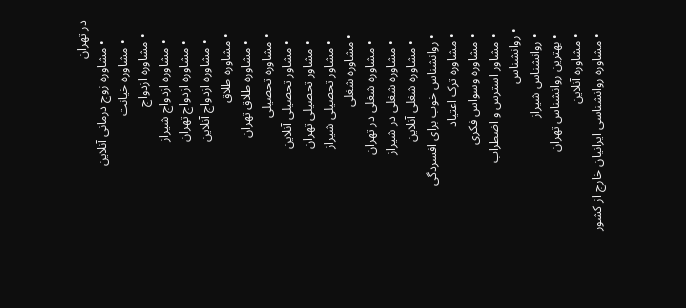در تهران
      • مشاوره زوج درمانی آنلاین
      • مشاوره خیانت
    • مشاوره ازدواج
      • مشاوره ازدواج شیراز
      • مشاوره ازدواج تهران
      • مشاوره ازدواج آنلاین
    • مشاوره طلاق
      • مشاوره طلاق تهران
    • مشاوره تحصیلی
      • مشاور تحصیلی آنلاین
      • مشاور تحصیلی تهران
      • مشاور تحصیلی شیراز
    • مشاوره شغلی
      • مشاوره شغلی در تهران
      • مشاوره شغلی در شیراز
      • مشاوره شغلی آنلاین
    • روانشناس خوب برای افسردگی
    • مشاوره ترک اعتیاد
    • مشاوره وسواس فکری
    • مشاور استرس و اضطراب
  • روانشناس
    • روانشناس شیراز
    • بهترین روانشناس تهران
    • مشاوره آنلاین
    • مشاوره روانشناسی ایرانیان خارج از کشور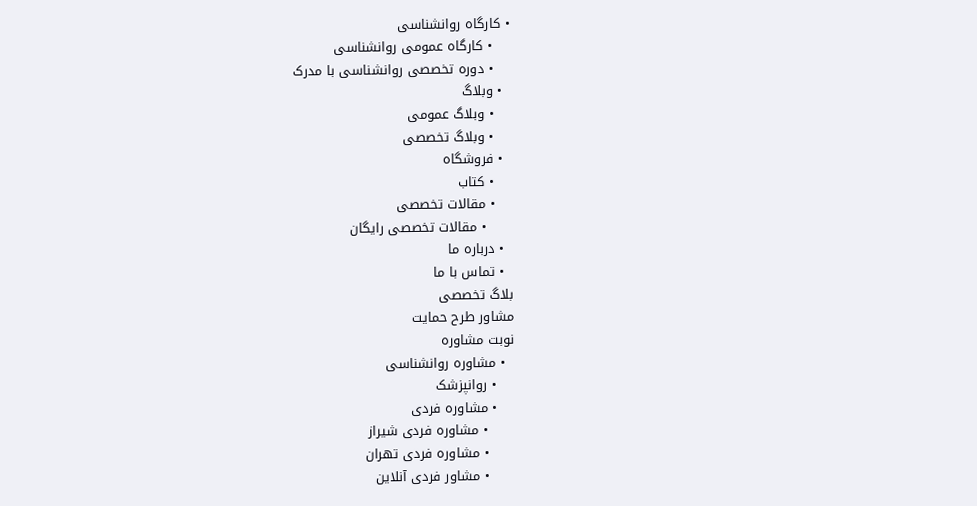• کارگاه روانشناسی
    • کارگاه عمومی روانشناسی
    • دوره تخصصی روانشناسی با مدرک
  • وبلاگ
    • وبلاگ عمومی
    • وبلاگ تخصصی
  • فروشگاه
    • کتاب
    • مقالات تخصصی
      • مقالات تخصصی رایگان
  • درباره ما
  • تماس با ما
بلاگ تخصصی
مشاور طرح حمایت
نوبت مشاوره
  • مشاوره روانشناسی
    • روانپزشک
    • مشاوره فردی
      • مشاوره فردی شیراز
      • مشاوره فردی تهران
      • مشاور فردی آنلاین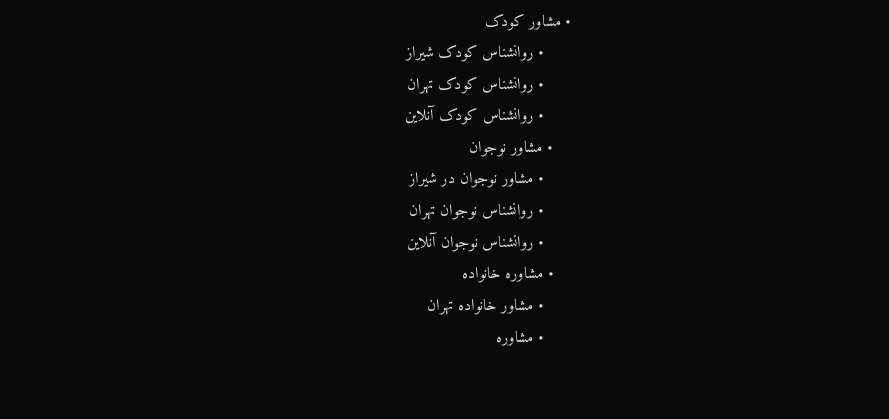• مشاور کودک
      • روانشناس کودک شیراز
      • روانشناس کودک تهران
      • روانشناس کودک آنلاین
    • مشاور نوجوان
      • مشاور نوجوان در شیراز
      • روانشناس نوجوان تهران
      • روانشناس نوجوان آنلاین
    • مشاوره خانواده
      • مشاور خانواده تهران
      • مشاوره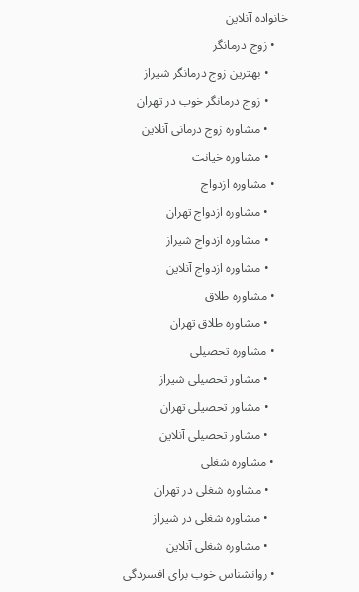خانواده آنلاین
    • زوج درمانگر
      • بهترین زوج درمانگر شیراز
      • زوج درمانگر خوب در تهران
      • مشاوره زوج درمانی آنلاین
      • مشاوره خیانت
    • مشاوره ازدواج
      • مشاوره ازدواج تهران
      • مشاوره ازدواج شیراز
      • مشاوره ازدواج آنلاین
    • مشاوره طلاق
      • مشاوره طلاق تهران
    • مشاوره تحصیلی
      • مشاور تحصیلی شیراز
      • مشاور تحصیلی تهران
      • مشاور تحصیلی آنلاین
    • مشاوره شغلی
      • مشاوره شغلی در تهران
      • مشاوره شغلی در شیراز
      • مشاوره شغلی آنلاین
    • روانشناس خوب برای افسردگی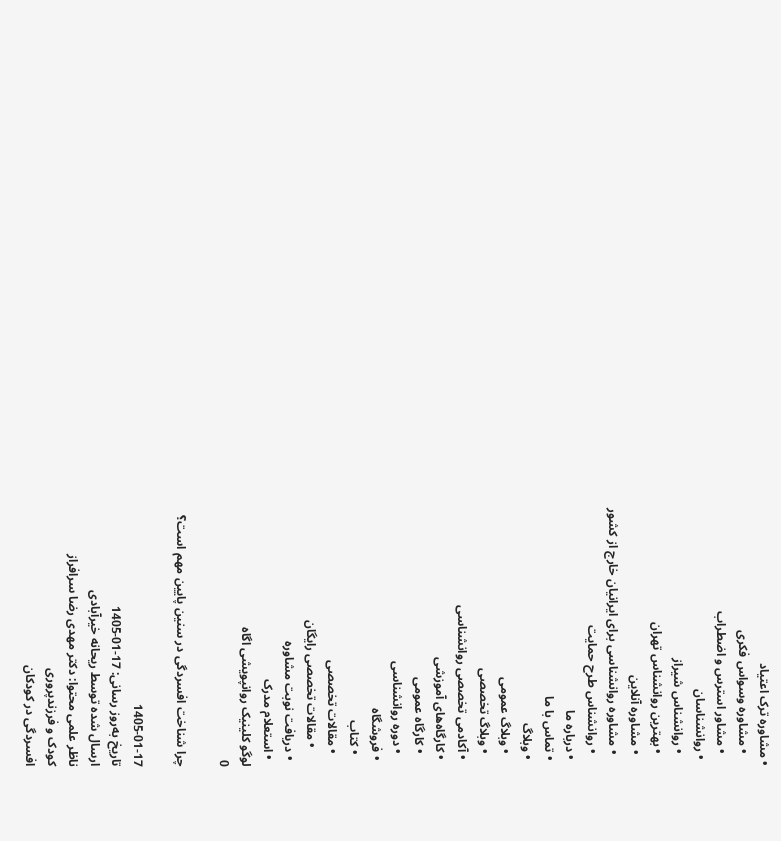• مشاوره ترک اعتیاد
    • مشاوره وسواس فکری
    • مشاور استرس و اضطراب
  • روانشناسان
    • روانشناس شیراز
    • بهترین روانشناس تهران
    • مشاوره آنلاین
    • مشاوره روانشناسی برای ایرانیان خارج از کشور
    • روانشناس طرح حمایت
  • درباره ما
  • تماس با ما
  • وبلاگ
    • وبلاگ عمومی
    • وبلاگ تخصصی
  • آکادمی تخصصی روانشناسی
  • کارگاه‌های آموزشی
    • کارگاه عمومی
    • دوره روانشناسی
  • فروشگاه
    • کتاب
    • مقالات تخصصی
      • مقالات تخصصی رایگان
  • دریافت نوبت مشاوره
  • استعلام مدرک
لوگو کلینیک روانپویشی اگاه
0

چرا شناخت افسردگی در سنین پایین مهم است؟

1405-01-17
تاریخ به‌روز رسانی: 17-01-1405
ارسال شده توسط ریحانه خیرآبادی
ناظر علمی محتوا: دکتر مهدی رضا سرافراز
کودک و فرزندپروری
افسردگی در کودکان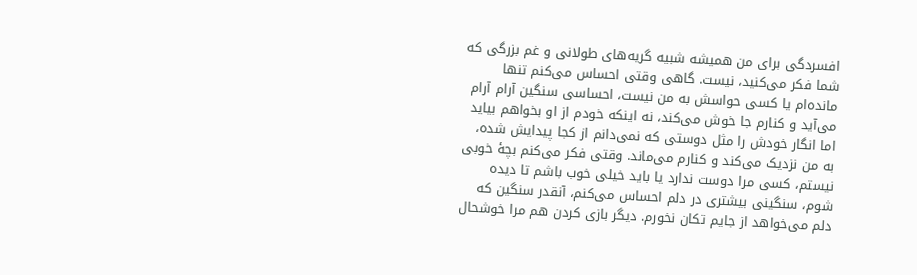افسردگی برای من همیشه شبیه گریه‌های طولانی و غم‌ بزرگی که شما فکر می‌کنید، نیست. گاهی وقتی احساس می‌کنم تنها مانده‌ام یا کسی حواسش به من نیست، احساسی سنگین آرام آرام می‌آید و کنارم جا خوش می‌کند، نه اینکه خودم از او بخواهم بیاید اما انگار خودش را مثل دوستی که نمی‌دانم از کجا پیدایش شده، به من نزدیک می‌کند و کنارم می‌ماند. وقتی فکر می‌کنم بچۀ خوبی نیستم، کسی مرا دوست ندارد یا باید خیلی خوب باشم تا دیده شوم، سنگینی بیشتری در دلم احساس می‌کنم، آنقدر سنگین که دلم می‌خواهد از جایم تکان نخورم. دیگر بازی کردن هم مرا خوشحال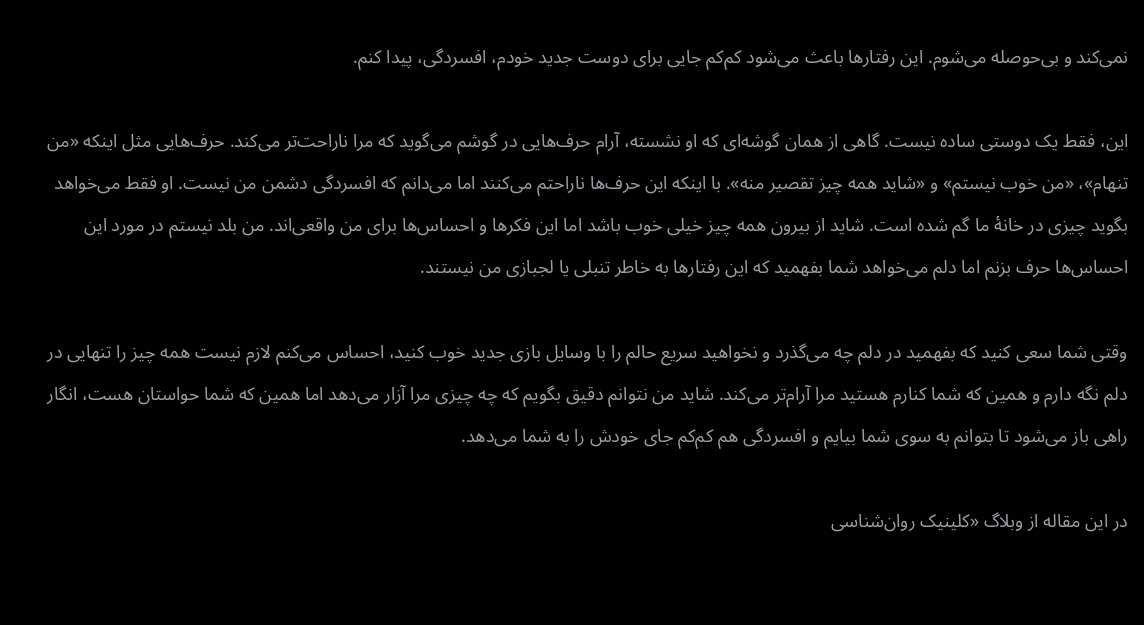نمی‌کند و بی‌حوصله می‌شوم. این رفتارها باعث می‌شود کم‌کم جایی برای دوست جدید خودم، افسردگی، پیدا کنم.

این، فقط یک دوستی ساده نیست. گاهی از همان گوشه‌ای که او نشسته، آرام حرف‌هایی در گوشم می‌گوید که مرا ناراحت‌تر می‌کند. حرف‌هایی مثل اینکه «من تنهام»، «من خوب نیستم» و «شاید همه چیز تقصیر منه». با اینکه این حرف‌ها ناراحتم می‌کنند اما می‌دانم که افسردگی دشمن من نیست. او فقط می‌خواهد بگوید چیزی در خانۀ ما گم شده است. شاید از بیرون همه چیز خیلی خوب باشد اما این فکرها و احساس‌ها برای من واقعی‌اند. من بلد نیستم در مورد این احساس‌ها حرف بزنم اما دلم می‌خواهد شما بفهمید که این رفتارها به خاطر تنبلی یا لجبازی من نیستند.

وقتی شما سعی کنید که بفهمید در دلم چه می‌گذرد و نخواهید سریع حالم را با وسایل بازی جدید خوب کنید، احساس می‌کنم لازم نیست همه چیز را تنهایی در دلم نگه دارم و همین که شما کنارم هستید مرا آرام‌تر می‌کند. شاید من نتوانم دقیق بگویم که چه چیزی مرا آزار می‌دهد اما همین که شما حواستان هست، انگار راهی باز می‌شود تا بتوانم به سوی شما بیایم و افسردگی هم کم‌کم جای خودش را به شما می‌دهد.

در این مقاله از وبلاگ «کلینیک روان‌شناسی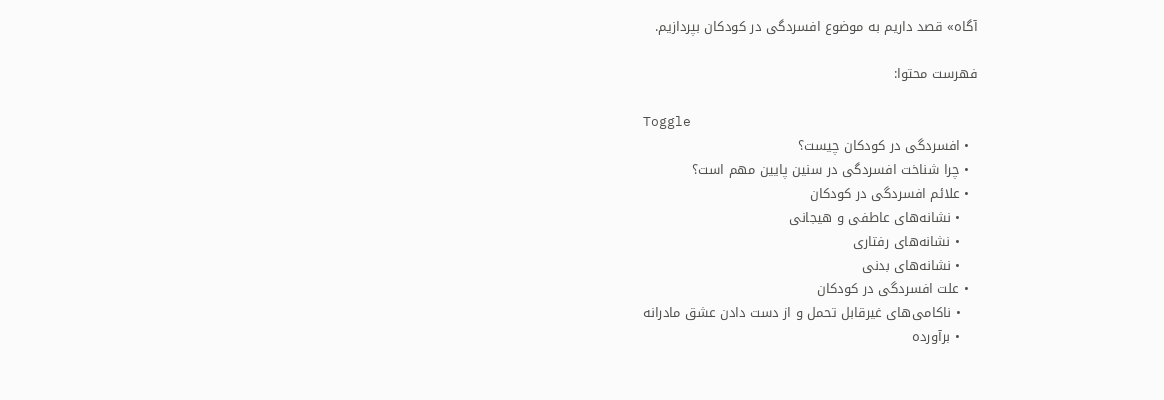آگاه» قصد داریم به موضوع افسردگی در کودکان بپردازیم.

فهرست محتوا:

Toggle
  • افسردگی در کودکان چیست؟
  • چرا شناخت افسردگی در سنین پایین مهم است؟
  • علائم افسردگی در کودکان
    • نشانه‌های عاطفی و هیجانی
    • نشانه‌های رفتاری
    • نشانه‌های بدنی
  • علت افسردگی در کودکان
    • ناکامی‌های غیرقابل تحمل و از دست دادن عشق مادرانه
    • برآورده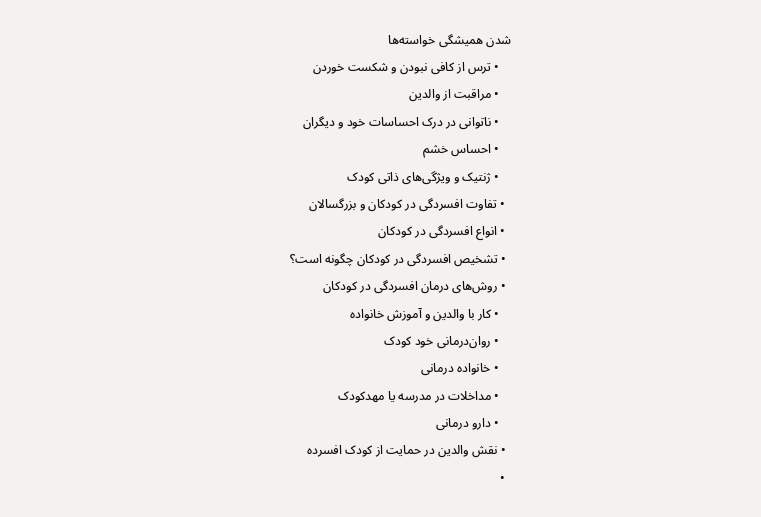شدن همیشگی خواسته‌ها
    • ترس از کافی نبودن و شکست خوردن
    • مراقبت از والدین
    • ناتوانی در درک احساسات خود و دیگران
    • احساس خشم
    • ژنتیک و ویژگی‌های ذاتی کودک
  • تفاوت افسردگی در کودکان و بزرگسالان
  • انواع افسردگی در کودکان
  • تشخیص افسردگی در کودکان چگونه است؟
  • روش‌های درمان افسردگی در کودکان
    • کار با والدین و آموزش خانواده
    • روان‌درمانی خود کودک
    • خانواده درمانی
    • مداخلات در مدرسه یا مهدکودک
    • دارو درمانی
  • نقش والدین در حمایت از کودک افسرده
  •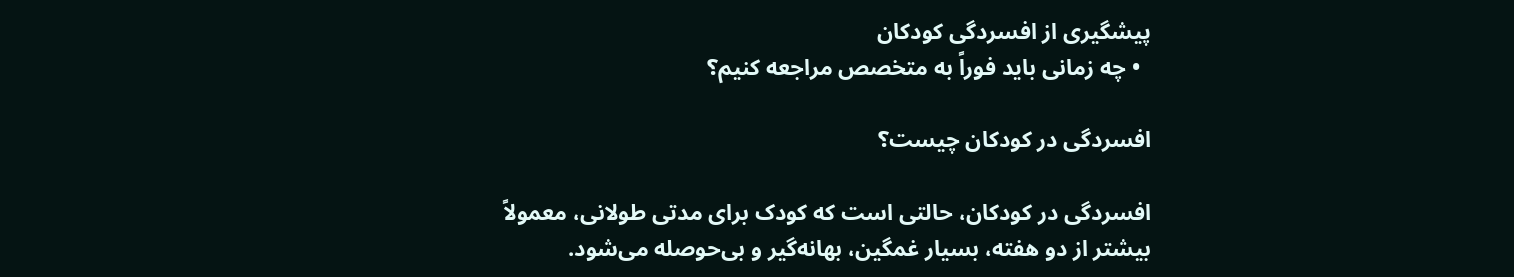پیشگیری از افسردگی کودکان
  • چه زمانی باید فوراً به متخصص مراجعه کنیم؟

افسردگی در کودکان چیست؟

افسردگی در کودکان، حالتی است که کودک برای مدتی طولانی، معمولاً بیشتر از دو هفته، بسیار غمگین، بهانه‌گیر و بی‌حوصله می‌شود.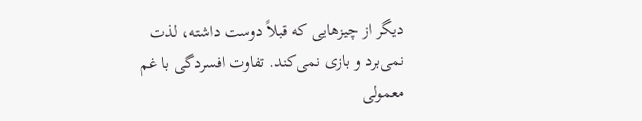دیگر از چیزهایی که قبلاً دوست داشته، لذت نمی‌برد و بازی نمی‌‌کند. تفاوت افسردگی با غم معمولی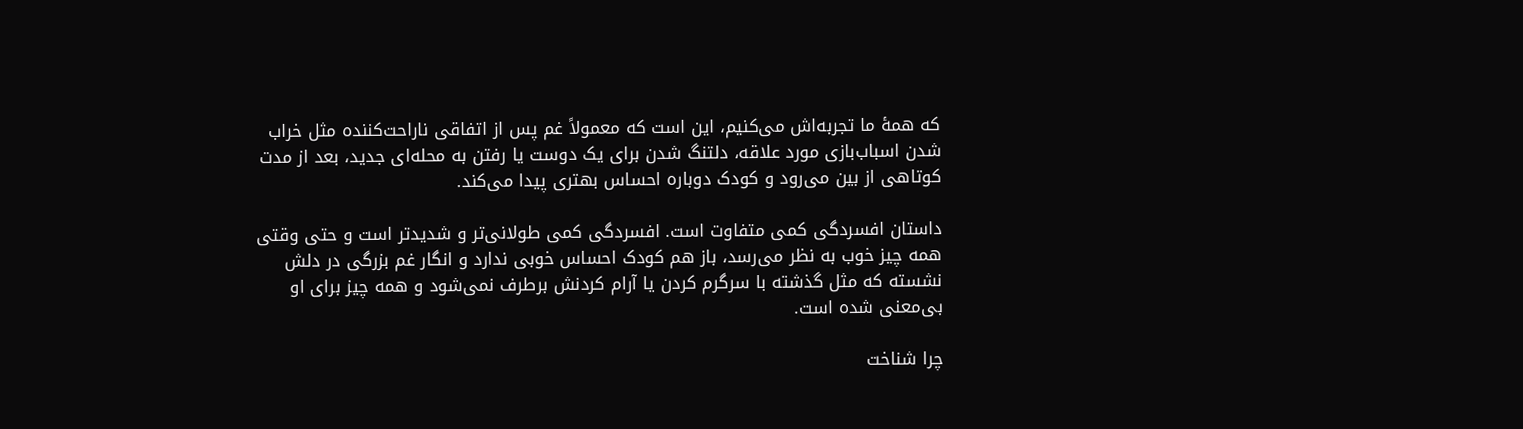که همۀ ما تجربه‌اش می‌کنیم، این است که معمولاً غم پس از اتفاقی ناراحت‌کننده مثل خراب شدن اسباب‌بازی مورد علاقه، دلتنگ شدن برای یک دوست یا رفتن به محله‌ای جدید، بعد از مدت کوتاهی از بین می‌رود و کودک دوباره احساس بهتری پیدا می‌کند.

داستان افسردگی کمی متفاوت است. افسردگی کمی طولانی‌تر و شدیدتر است و حتی وقتی همه چیز خوب به نظر می‌رسد، باز هم کودک احساس خوبی ندارد و انگار غم بزرگی در دلش نشسته که مثل گذشته با سرگرم کردن یا آرام کردنش برطرف نمی‌شود و همه چیز برای او بی‌معنی شده است.

چرا شناخت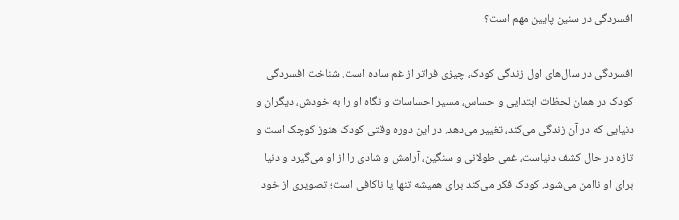افسردگی در سنین پایین مهم است؟

افسردگی در سال‌های اول زندگی کودک، چیزی فراتر از غم ساده است. شناخت افسردگی کودک در همان لحظات ابتدایی و حساس، مسیر احساسات و نگاه او را به خودش، دیگران و دنیایی که در آن زندگی می‌کند، تغییر می‌دهد. در این دوره وقتی کودک هنوز کوچک است و تازه در حال کشف دنیاست، غمی طولانی و سنگین، آرامش و شادی را از او می‌گیرد و دنیا برای او ناامن می‌شود. کودک فکر می‌کند برای همیشه تنها یا ناکافی است؛ تصویری از خود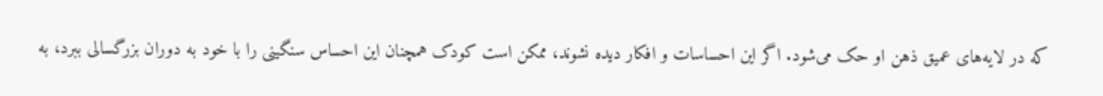که در لایه‌های عمیق ذهن او حک می‌شود. اگر این احساسات و افکار دیده نشوند، ممکن است کودک همچنان این احساس سنگینی را با خود به دوران بزرگسالی ببرد، به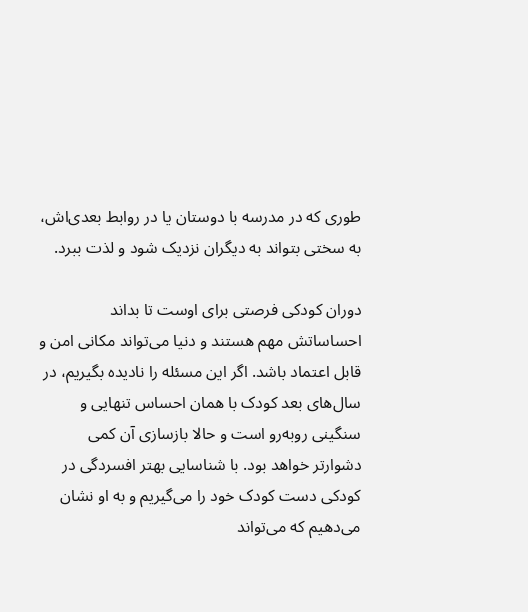طوری که در مدرسه با دوستان یا در روابط بعدی‌اش، به سختی بتواند به دیگران نزدیک شود و لذت ببرد.

دوران کودکی فرصتی برای اوست تا بداند احساساتش مهم‌ هستند و دنیا می‌تواند مکانی امن و قابل اعتماد باشد. اگر این مسئله را نادیده بگیریم، در سال‌های بعد کودک با همان احساس تنهایی و سنگینی روبه‌رو است و حالا بازسازی آن کمی دشوارتر خواهد بود. با شناسایی بهتر افسردگی در کودکی دست کودک خود را می‌گیریم و به او نشان می‌دهیم که می‌تواند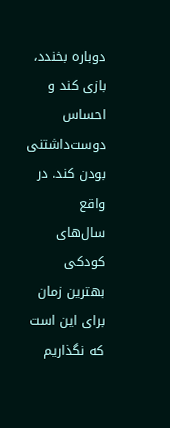دوباره بخندد، بازی کند و احساس دوست‌داشتنی بودن کند. در واقع سال‌های کودکی بهترین زمان برای این است که نگذاریم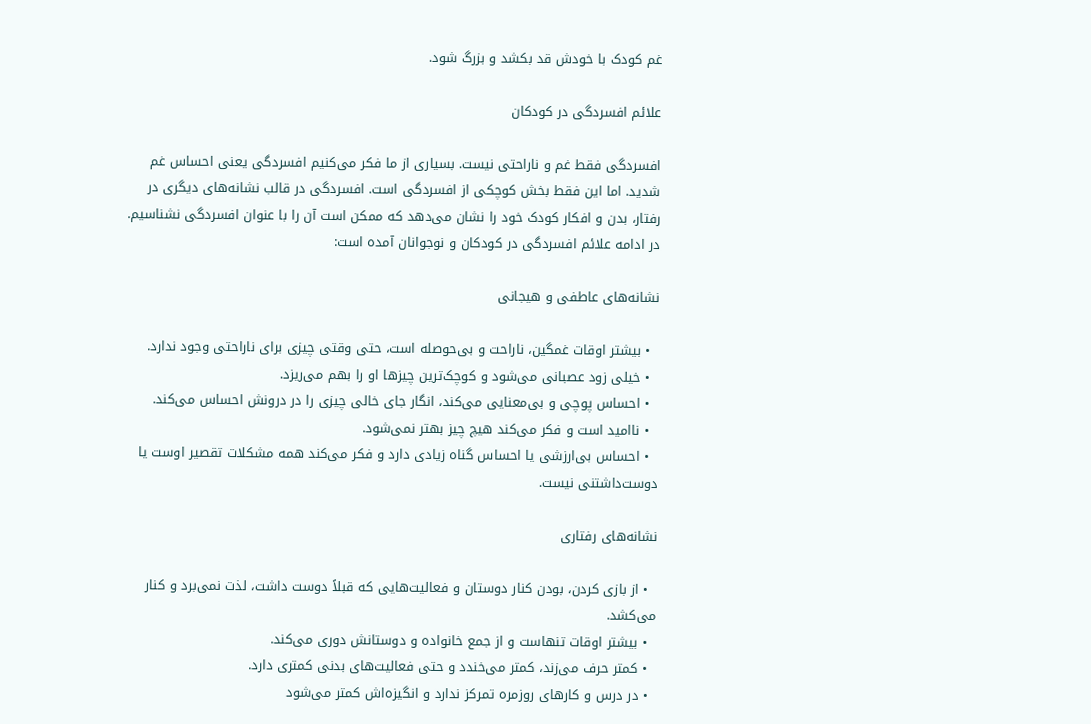غم کودک با خودش قد بکشد و بزرگ شود.

علائم افسردگی در کودکان

افسردگی فقط غم و ناراحتی نیست. بسیاری از ما فکر می‌کنیم افسردگی یعنی احساس غم شدید. اما این فقط بخش کوچکی از افسردگی است. افسردگی در قالب نشانه‌های دیگری در رفتار، بدن و افکار کودک خود را نشان می‌دهد که ممکن است آن را با عنوان افسردگی نشناسیم. در ادامه علائم افسردگی در کودکان و نوجوانان آمده است:

نشانه‌های عاطفی و هیجانی

  • بیشتر اوقات غمگین، ناراحت و بی‌حوصله است، حتی وقتی چیزی برای ناراحتی وجود ندارد.
  • خیلی زود عصبانی می‌شود و کوچک‌ترین چیزها او را بهم می‌ریزد.
  • احساس پوچی و بی‌معنایی می‌کند، انگار جای خالی چیزی را در درونش احساس می‌کند.
  • ناامید است و فکر می‌کند هیچ چیز بهتر نمی‌شود.
  • احساس بی‌ارزشی یا احساس گناه زیادی دارد و فکر می‌کند همه مشکلات تقصیر اوست یا دوست‌داشتنی نیست.

نشانه‌های رفتاری

  • از بازی کردن، بودن کنار دوستان و فعالیت‌هایی که قبلاً دوست داشت، لذت نمی‌برد و کنار می‌کشد.
  • بیشتر اوقات تنهاست و از جمع خانواده و دوستانش دوری می‌کند.
  • کمتر حرف می‌زند، کمتر می‌خندد و حتی فعالیت‌های بدنی کمتری دارد.
  • در درس و کارهای روزمره تمرکز ندارد و انگیزه‌اش کمتر می‌شود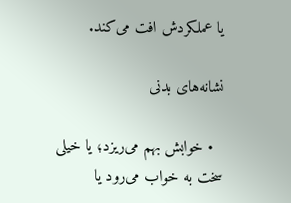یا عملکردش افت می‌کند.

نشانه‌های بدنی

  • خوابش بهم می‌ریزد؛ یا خیلی سخت به خواب می‌رود یا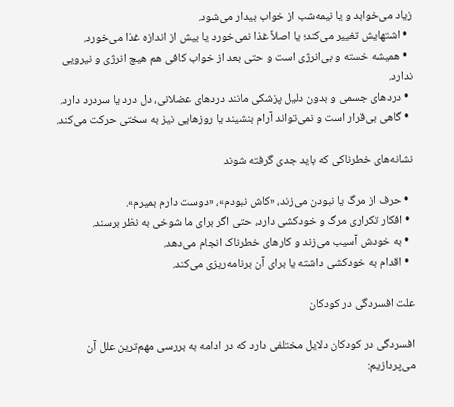زیاد می‌خوابد و یا نیمه‌شب از خواب بیدار می‌شود.
  • اشتهایش تغییر می‌کند؛ یا اصلاً غذا نمی‌خورد یا بیش از اندازه غذا می‌خورد.
  • همیشه خسته و بی‌انرژی است و حتی بعد از خواب کافی هم هیچ انرژی و نیرویی ندارد.
  • دردهای جسمی و بدون دلیل پزشکی مانند دردهای عضلانی، دل درد یا سردرد دارد.
  • گاهی بی‌قرار است و نمی‌تواند آرام بنشیند یا روزهایی نیز به سختی حرکت می‌کند.

نشانه‌های خطرناکی که باید جدی گرفته شوند

  • حرف از مرگ یا نبودن می‌زند، «کاش نبودم»، «دوست دارم بمیرم».
  • افکار تکراری مرگ و خودکشی دارد، حتی اگر برای ما شوخی به نظر برسند.
  • به خودش آسیب می‌زند و کارهای خطرناک انجام می‌دهد.
  • اقدام به خودکشی داشته یا برای آن برنامه‌ریزی می‌کند.

علت افسردگی در کودکان

افسردگی در کودکان دلایل مختلفی دارد که در ادامه به بررسی مهم‌ترین علل آن می‌پردازیم: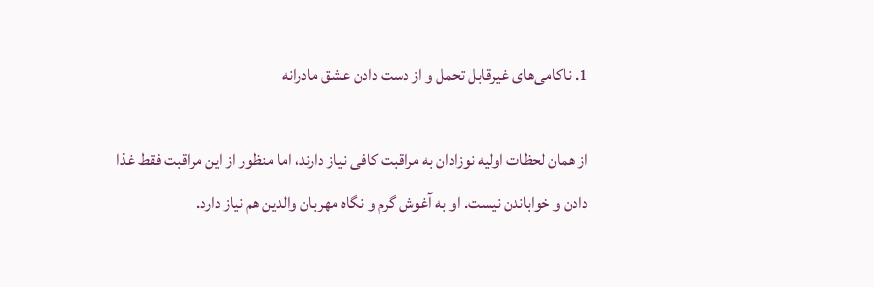1. ناکامی‌های غیرقابل تحمل و از دست دادن عشق مادرانه

از همان لحظات اولیه نوزادان به مراقبت کافی نیاز دارند، اما منظور از این مراقبت فقط غذا دادن و خواباندن نیست. او به آغوش گرم و نگاه مهربان والدین هم نیاز دارد.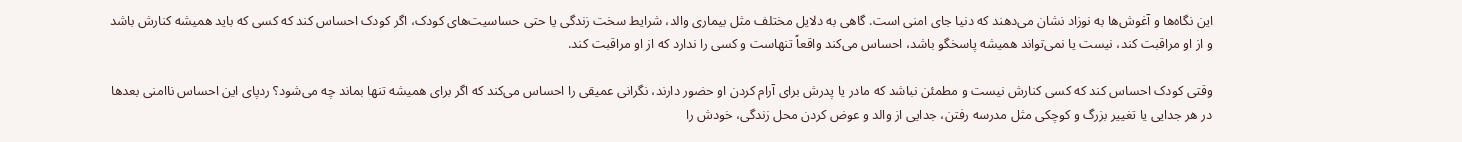این‌ نگاه‌ها و آغوش‌ها به نوزاد نشان می‌دهند که دنیا جای امنی است. گاهی به دلایل مختلف مثل بیماری والد، شرایط سخت زندگی یا حتی حساسیت‌های کودک، اگر کودک احساس کند که کسی که باید همیشه کنارش باشد و از او مراقبت کند، نیست یا نمی‌تواند همیشه پاسخگو باشد، احساس می‌کند واقعاً تنهاست و کسی را ندارد که از او مراقبت کند.

وقتی کودک احساس کند که کسی کنارش نیست و مطمئن نباشد که مادر یا پدرش برای آرام کردن او حضور دارند، نگرانی عمیقی را احساس می‌کند که اگر برای همیشه تنها بماند چه می‌شود؟ ردپای این احساس ناامنی بعدها در هر جدایی یا تغییر بزرگ و کوچکی مثل مدرسه رفتن، جدایی از والد و عوض کردن محل زندگی، خودش را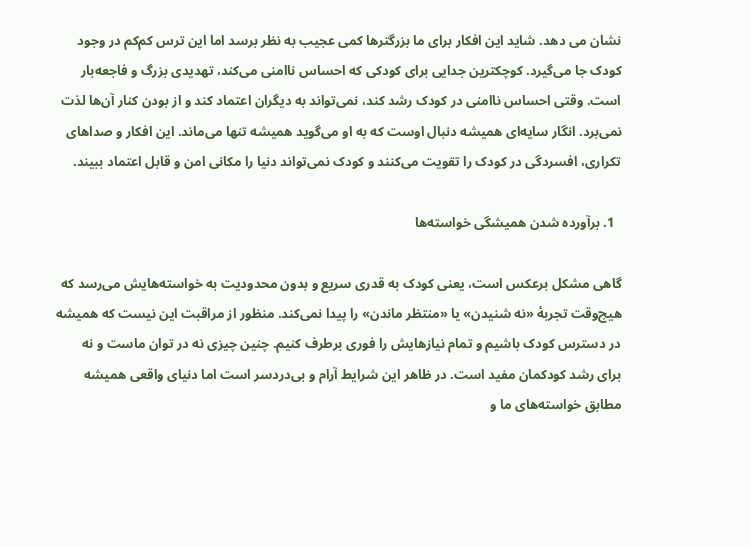نشان می‌ دهد. شاید این افکار برای ما بزرگترها کمی عجیب به نظر برسد اما این ترس کم‌کم در وجود کودک جا می‌گیرد. کوچکترین جدایی برای کودکی که احساس ناامنی می‌کند، تهدیدی بزرگ و فاجعه‌بار است. وقتی احساس ناامنی در کودک رشد کند، نمی‌تواند به دیگران اعتماد کند و از بودن کنار آن‌ها لذت نمی‌برد. انگار سایه‌ای همیشه دنبال اوست که به او می‌گوید همیشه تنها می‌ماند. این افکار و صداهای تکراری، افسردگی در کودک را تقویت می‌کنند و کودک نمی‌تواند دنیا را مکانی امن و قابل اعتماد ببیند.

  1. برآورده شدن همیشگی خواسته‌ها

گاهی مشکل برعکس است، یعنی کودک به قدری سریع و بدون محدودیت به خواسته‌هایش می‌رسد که هیچ‌وقت تجربۀ «نه شنیدن» یا «منتظر ماندن» را پیدا نمی‌کند. منظور از مراقبت این نیست که همیشه در دسترس کودک باشیم و تمام نیازهایش را فوری برطرف کنیم. چنین چیزی نه در توان ماست و نه برای رشد کودکمان مفید است. در ظاهر این شرایط آرام و بی‌دردسر است اما دنیای واقعی همیشه مطابق خواسته‌های ما و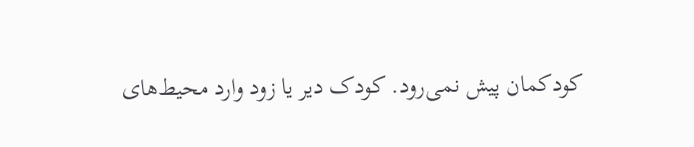کودکمان پیش نمی‌رود. کودک دیر یا زود وارد محیط‌های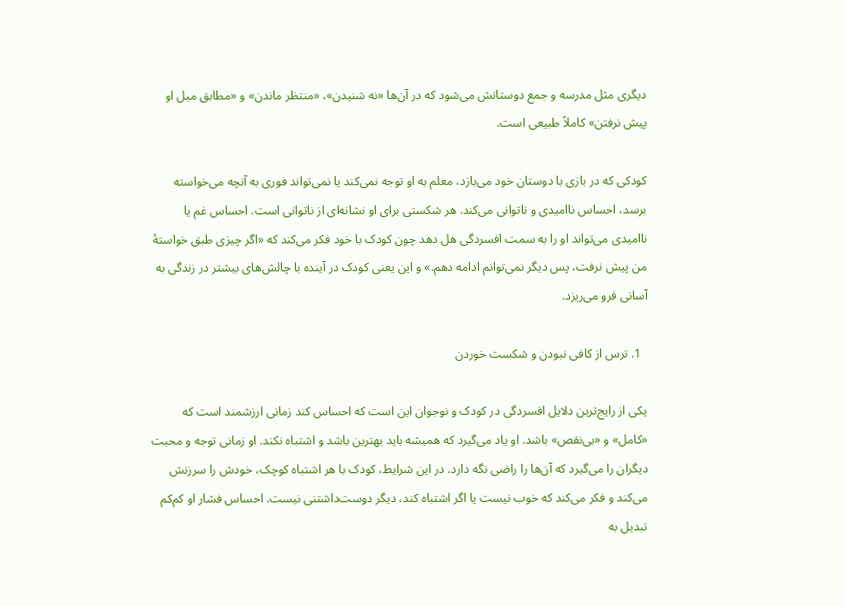دیگری مثل مدرسه و جمع دوستانش می‌شود که در آن‌ها «نه شنیدن»، «منتظر ماندن» و «مطابق میل او پیش نرفتن» کاملاً طبیعی است.

کودکی که در بازی با دوستان خود می‌بازد، معلم به او توجه نمی‌کند یا نمی‌تواند فوری به آنچه می‌خواسته برسد، احساس ناامیدی و ناتوانی می‌کند. هر شکستی برای او نشانه‌ای از ناتوانی است. احساس غم یا ناامیدی می‌تواند او را به سمت افسردگی هل دهد چون کودک با خود فکر می‌کند که «اگر چیزی طبق خواستۀ من پیش نرفت، پس دیگر نمی‌توانم ادامه دهم.» و این یعنی کودک در آینده با چالش‌های بیشتر در زندگی به آسانی فرو می‌ریزد.

  1. ترس از کافی نبودن و شکست خوردن

یکی از رایج‌ترین دلایل افسردگی در کودک و نوجوان این است که احساس کند زمانی ارزشمند است که «کامل» و «بی‌نقص» باشد. او یاد می‌گیرد که همیشه باید بهترین باشد و اشتباه نکند. او زمانی توجه و محبت دیگران را می‌گیرد که آن‌ها را راضی نگه دارد. در این شرایط، کودک با هر اشتباه کوچک، خودش را سرزنش می‌کند و فکر می‌کند که خوب نیست یا اگر اشتباه کند، دیگر دوست‌داشتنی نیست. احساس فشار او کم‌کم تبدیل به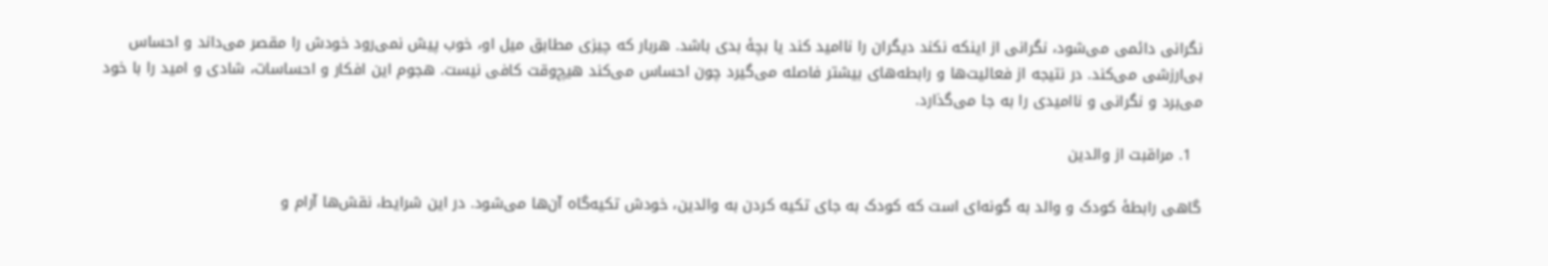نگرانی دائمی می‌شود، نگرانی از اینکه نکند دیگران را ناامید کند یا بچۀ بدی باشد. هربار که چیزی مطابق میل او، خوب پیش نمی‌رود خودش را مقصر می‌داند و احساس بی‌ارزشی می‌کند. در نتیجه از فعالیت‌ها و رابطه‌های بیشتر فاصله می‌گیرد چون احساس می‌کند هیچ‌وقت کافی نیست. هجوم این افکار و احساسات، شادی و امید را با خود می‌برد و نگرانی و ناامیدی را به جا می‌گذارد.

  1. مراقبت از والدین

گاهی رابطۀ کودک و والد به گونه‌ای است که کودک به جای تکیه کردن به والدین، خودش تکیه‌گاه آن‌ها می‌شود. در این شرایط، نقش‌ها آرام و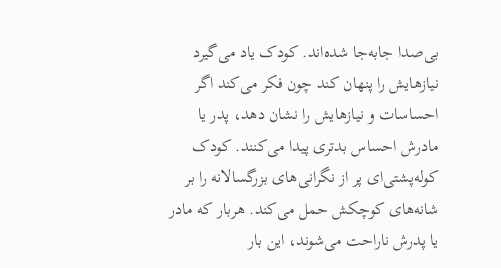بی‌صدا جابه‌جا شده‌اند. کودک یاد می‌گیرد نیازهایش را پنهان کند چون فکر می‌کند اگر احساسات و نیازهایش را نشان دهد، پدر یا مادرش احساس بدتری پیدا می‌کنند. کودک کوله‌پشتی‌ای پر از نگرانی‌های بزرگسالانه را بر شانه‌های کوچکش حمل می‌کند. هربار که مادر یا پدرش ناراحت می‌شوند، این بار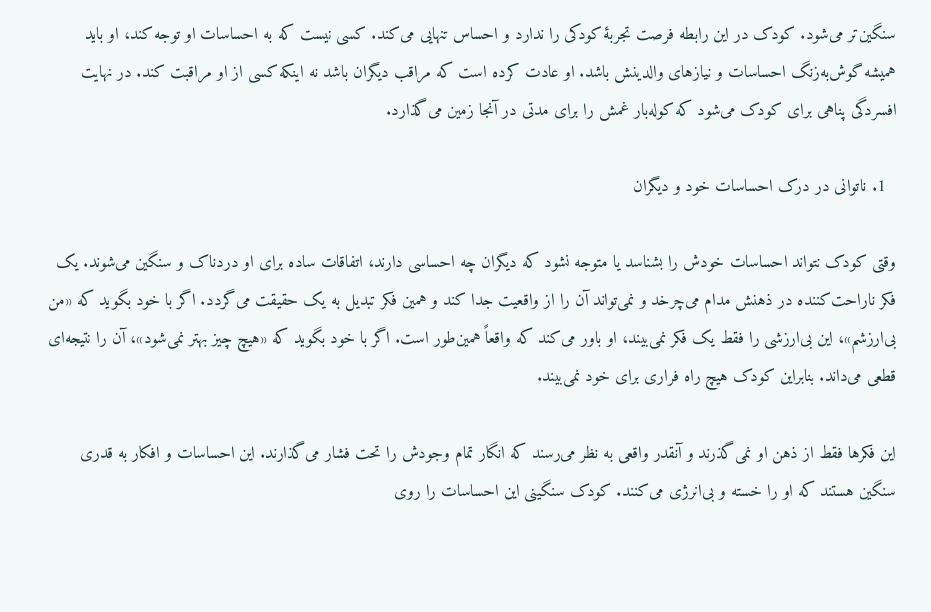سنگین‌تر می‌شود. کودک در این رابطه فرصت تجربۀ کودکی را ندارد و احساس تنهایی می‌کند. کسی نیست که به احساسات او توجه کند، او باید همیشه گوش‌به‌زنگ احساسات و نیازهای والدینش باشد. او عادت کرده است که مراقب دیگران باشد نه اینکه کسی از او مراقبت کند. در نهایت افسردگی پناهی برای کودک می‌شود که کوله‌بار غمش را برای مدتی در آنجا زمین می‌گذارد.

  1. ناتوانی در درک احساسات خود و دیگران

وقتی کودک نتواند احساسات خودش را بشناسد یا متوجه نشود که دیگران چه احساسی دارند، اتفاقات ساده برای او دردناک و سنگین می‌شوند. یک فکر ناراحت‌کننده در ذهنش مدام می‌چرخد و نمی‌تواند آن را از واقعیت جدا کند و همین فکر تبدیل به یک حقیقت می‌گردد. اگر با خود بگوید که «من بی‌ارزشم»، این بی‌ارزشی را فقط یک فکر نمی‌بیند، او باور می‌کند که واقعاً همین‌طور است. اگر با خود بگوید که «هیچ چیز بهتر نمی‌شود»، آن را نتیجه‌ای قطعی می‌داند. بنابراین کودک هیچ راه فراری برای خود نمی‌بیند.

این فکرها فقط از ذهن او نمی‌گذرند و آنقدر واقعی به نظر می‌رسند که انگار تمام وجودش را تحت فشار می‌گذارند. این احساسات و افکار به قدری سنگین هستند که او را خسته و بی‌انرژی می‌کنند. کودک سنگینی این احساسات را روی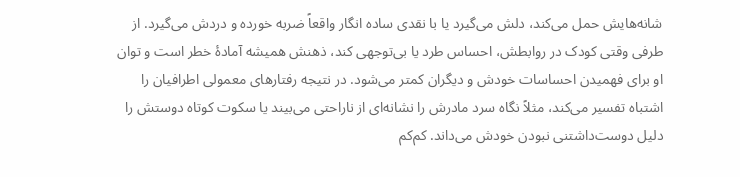شانه‌هایش حمل می‌کند، دلش می‌گیرد یا با نقدی ساده انگار واقعاً ضربه‌ خورده و دردش می‌گیرد. از طرفی وقتی کودک در روابطش، احساس طرد یا بی‌توجهی کند، ذهنش همیشه آمادۀ خطر است و توان او برای فهمیدن احساسات خودش و دیگران کمتر می‌شود. در نتیجه رفتارهای معمولی اطرافیان را اشتباه تفسیر می‌کند، مثلاً نگاه سرد مادرش را نشانه‌ای از ناراحتی می‌بیند یا سکوت کوتاه دوستش را دلیل دوست‌داشتنی نبودن خودش می‌داند. کم‌کم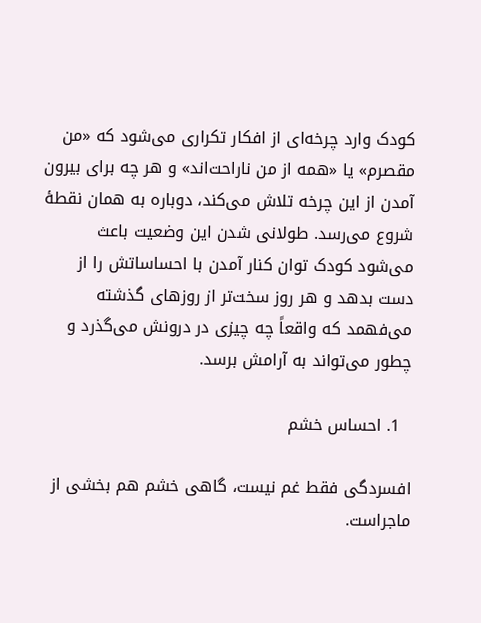کودک وارد چرخه‌ای از افکار تکراری می‌شود که «من مقصرم» یا «همه از من ناراحت‌اند» و هر چه برای بیرون آمدن از این چرخه تلاش می‌کند، دوباره به همان نقطۀ شروع می‌رسد. طولانی شدن این وضعیت باعث می‌شود کودک توان کنار آمدن با احساساتش را از دست بدهد و هر روز سخت‌تر از روزهای گذشته می‌فهمد که واقعاً چه چیزی در درونش می‌گذرد و چطور می‌تواند به آرامش برسد.

  1. احساس خشم

افسردگی فقط غم نیست، گاهی خشم هم بخشی از ماجراست.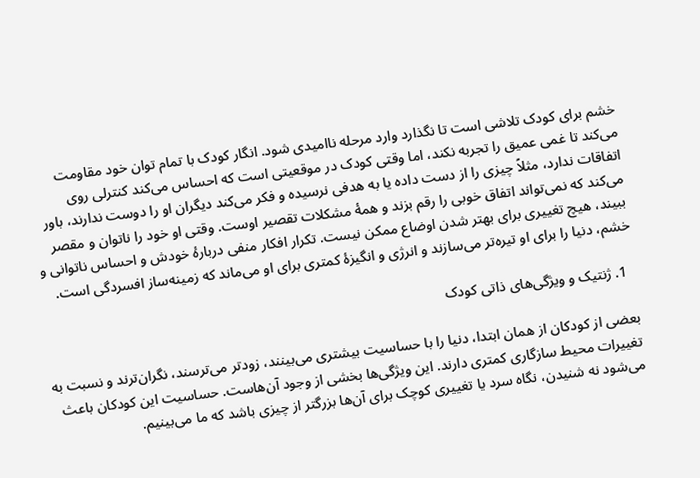خشم برای کودک تلاشی است تا نگذارد وارد مرحله ناامیدی شود. انگار کودک با تمام توان خود مقاومت می‌کند تا غمی عمیق را تجربه نکند، اما وقتی کودک در موقعیتی است که احساس می‌کند کنترلی روی اتفاقات ندارد، مثلاً چیزی را از دست داده یا به هدفی نرسیده و فکر می‌کند دیگران او را دوست ندارند، باور می‌کند که نمی‌تواند اتفاق خوبی را رقم بزند و همۀ مشکلات تقصیر اوست. وقتی او خود را ناتوان و مقصر ببیند، هیچ تغییری برای بهتر شدن اوضاع ممکن نیست. تکرار افکار منفی دربارۀ خودش و احساس ناتوانی و خشم، دنیا را برای او تیره‌تر می‌سازند و انرژی و انگیزۀ کمتری برای او می‌ماند که زمینه‌ساز افسردگی است.

  1. ژنتیک و ویژگی‌های ذاتی کودک

بعضی از کودکان از همان ابتدا، دنیا را با حساسیت بیشتری می‌بینند، زودتر می‌ترسند، نگران‌ترند و نسبت به تغییرات محیط سازگاری کمتری دارند. این ویژگی‌ها بخشی از وجود آن‌هاست. حساسیت این کودکان باعث می‌شود نه شنیدن، نگاه سرد یا تغییری کوچک برای آن‌ها بزرگتر از چیزی باشد که ما می‌بینیم.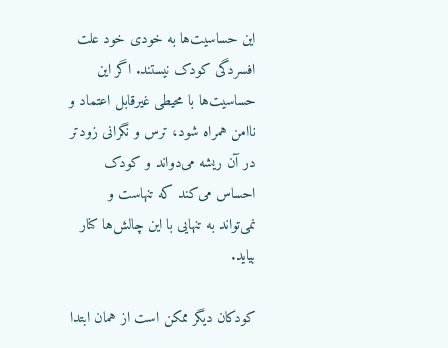این حساسیت‌ها به خودی خود علت افسردگی کودک نیستند. اگر این حساسیت‌ها با محیطی غیرقابل اعتماد و ناامن همراه شود، ترس و نگرانی زودتر در آن ریشه می‌دواند و کودک احساس می‌کند که تنهاست و نمی‌تواند به تنهایی با این چالش‌ها کنار بیاید.

کودکان دیگر ممکن است از همان ابتدا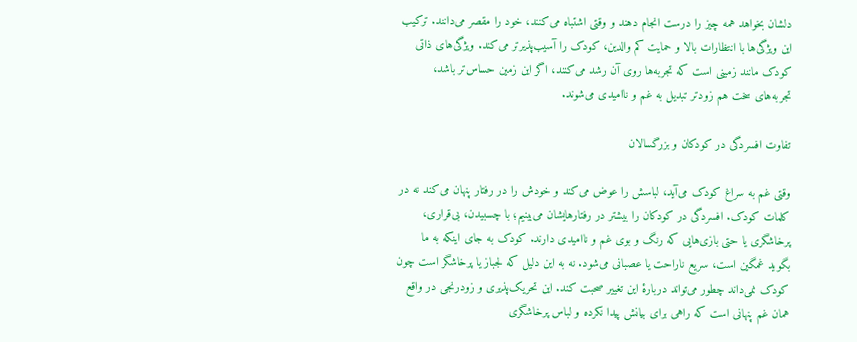دلشان بخواهد همه چیز را درست انجام دهند و وقتی اشتباه می‌کنند، خود را مقصر می‌دانند. ترکیب این ویژگی‌ها با انتظارات بالا و حمایت کم والدین، کودک را آسیب‌پذیرتر می‌کند. ویژگی‌های ذاتی کودک مانند زمینی است که تجربه‌ها روی آن رشد می‌کنند، اگر این زمین حساس‌تر باشد، تجربه‌های سخت هم زودتر تبدیل به غم و ناامیدی می‌شوند.

تفاوت افسردگی در کودکان و بزرگسالان

وقتی غم به سراغ کودک می‌آید، لباسش را عوض می‌کند و خودش را در رفتار پنهان می‌کند نه در کلمات کودک. افسردگی در کودکان را بیشتر در رفتارهایشان می‌بینیم؛ با چسبیدن، بی‌قراری، پرخاشگری یا حتی بازی‌هایی که رنگ و بوی غم و ناامیدی دارند. کودک به جای اینکه به ما بگوید غمگین است، سریع ناراحت یا عصبانی می‌شود. نه به این دلیل که لجباز یا پرخاشگر است چون کودک نمی‌داند چطور می‌تواند دربارۀ این تغییر صحبت کند. این تحریک‌پذیری و زودرنجی در واقع همان غم پنهانی است که راهی برای بیانش پیدا نکرده و لباس پرخاشگری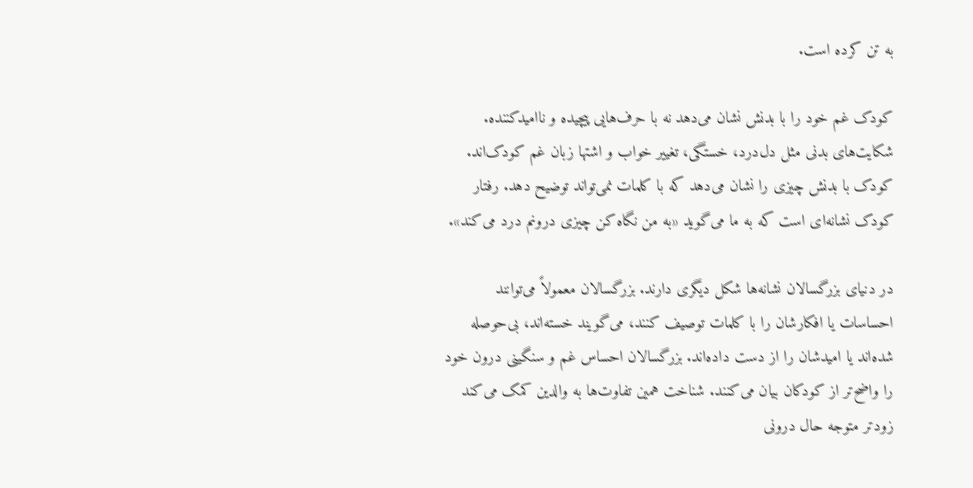به تن کرده است.

کودک غم خود را با بدنش نشان می‌دهد نه با حرف‌هایی پیچیده و ناامیدکننده. شکایت‌های بدنی مثل دل‌درد، خستگی، تغییر خواب و اشتها زبان غم کودک‌اند. کودک با بدنش چیزی را نشان می‌دهد که با کلمات نمی‌تواند توضیح دهد. رفتار کودک نشانه‌ای است که به ما می‌گوید «به من نگاه کن چیزی درونم درد می‌کند».

در دنیای بزرگسالان نشانه‌ها شکل دیگری دارند. بزرگسالان معمولاً می‌توانند احساسات یا افکارشان را با کلمات توصیف کنند، می‌گویند خسته‌اند، بی‌حوصله شده‌اند یا امیدشان را از دست داده‌اند. بزرگسالان احساس غم و سنگینی درون خود را واضح‌تر از کودکان بیان می‌کنند. شناخت همین تفاوت‌ها به والدین کمک می‌کند زودتر متوجه حال درونی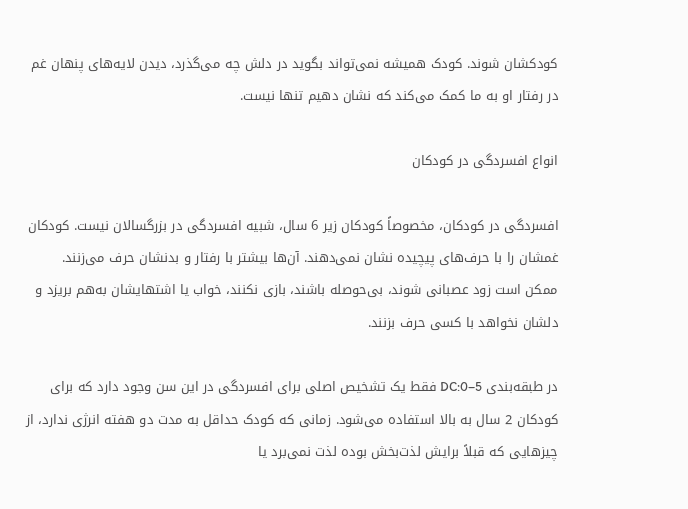کودکشان شوند. کودک همیشه نمی‌تواند بگوید در دلش چه می‌گذرد، دیدن لایه‌های پنهان غم در رفتار او به ما کمک می‌کند که نشان دهیم تنها نیست.

انواع افسردگی در کودکان

افسردگی در کودکان، مخصوصاً کودکان زیر 6 سال، شبیه افسردگی در بزرگسالان نیست. کودکان غمشان را با حرف‌های پیچیده نشان نمی‌دهند. آن‌ها بیشتر با رفتار و بدنشان حرف می‌زنند. ممکن است زود عصبانی شوند، بی‌حوصله باشند، بازی نکنند، خواب یا اشتهایشان به‌هم بریزد و دلشان نخواهد با کسی حرف بزنند.

در طبقه‌بندی DC:0–5 فقط یک تشخیص اصلی برای افسردگی در این سن وجود دارد که برای کودکان 2 سال به بالا استفاده می‌شود. زمانی که کودک حداقل به مدت دو هفته انرژی ندارد، از چیزهایی که قبلاً برایش لذت‌بخش بوده لذت نمی‌برد یا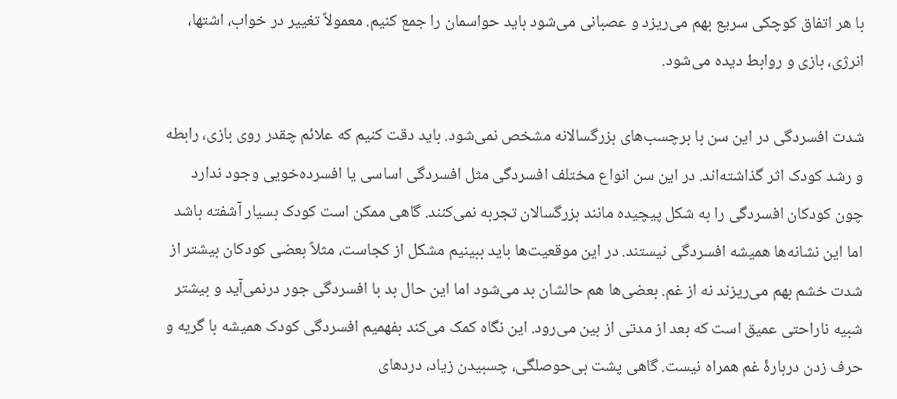با هر اتفاق کوچکی سریع بهم می‌ریزد و عصبانی می‌شود باید حواسمان را جمع کنیم. معمولاً تغییر در خواب، اشتها، انرژی، بازی و روابط دیده می‌شود.

شدت افسردگی در این سن با برچسب‌های بزرگسالانه مشخص نمی‌شود. باید دقت کنیم که علائم چقدر روی بازی، رابطه و رشد کودک اثر گذاشته‌اند. در این سن انواع مختلف افسردگی مثل افسردگی اساسی یا افسرده‌خویی وجود ندارد چون کودکان افسردگی را به شکل پیچیده مانند بزرگسالان تجربه نمی‌کنند. گاهی ممکن است کودک بسیار آشفته باشد اما این نشانه‌ها همیشه افسردگی نیستند. در این موقعیت‌ها باید ببینیم مشکل از کجاست، مثلاً بعضی کودکان بیشتر از شدت خشم بهم می‌ریزند نه از غم. بعضی‌ها هم حالشان بد می‌شود اما این حال بد با افسردگی جور درنمی‌آید و بیشتر شبیه ناراحتی عمیق است که بعد از مدتی از بین می‌رود. این نگاه کمک می‌کند بفهمیم افسردگی کودک همیشه با گریه و حرف زدن دربارۀ غم همراه نیست. گاهی پشت بی‌حوصلگی، چسبیدن زیاد، دردهای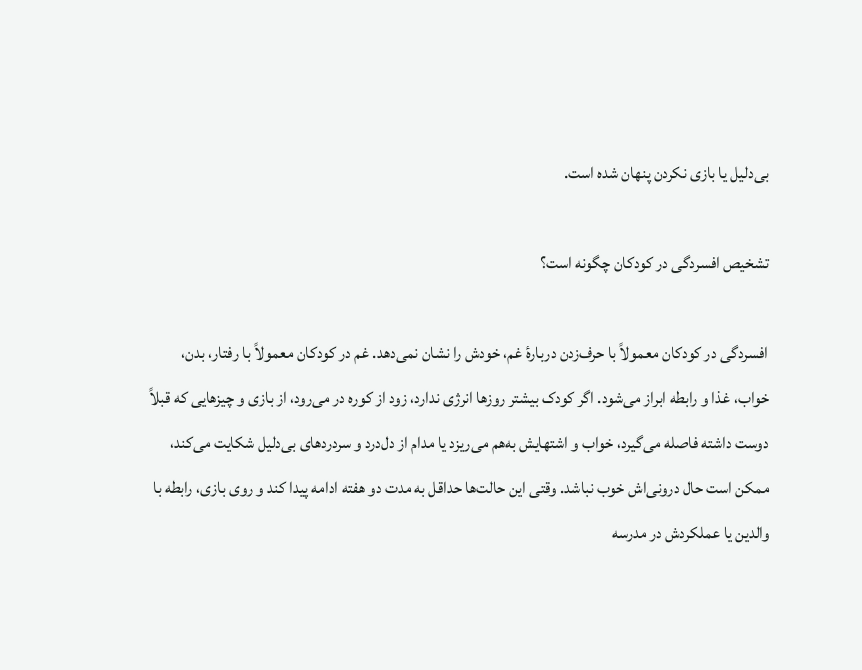بی‌دلیل یا بازی نکردن پنهان شده است.

تشخیص افسردگی در کودکان چگونه است؟

افسردگی در کودکان معمولاً با حرف‌زدن دربارۀ غم، خودش را نشان نمی‌دهد. غم در کودکان معمولاً با رفتار، بدن، خواب، غذا و رابطه ابراز می‌شود. اگر کودک بیشتر روزها انرژی ندارد، زود از کوره در می‌رود، از بازی و چیزهایی که قبلاً دوست داشته فاصله می‌گیرد، خواب و اشتهایش به‌هم می‌ریزد یا مدام از دل‌درد و سردردهای بی‌دلیل شکایت می‌کند، ممکن است حال درونی‌اش خوب نباشد. وقتی این حالت‌ها حداقل به مدت دو هفته ادامه پیدا کند و روی بازی، رابطه با والدین یا عملکردش در مدرسه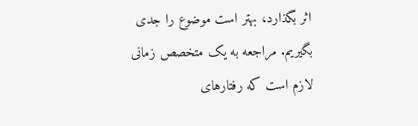اثر بگذارد، بهتر است موضوع را جدی بگیریم. مراجعه به یک متخصص زمانی لازم است که رفتارهای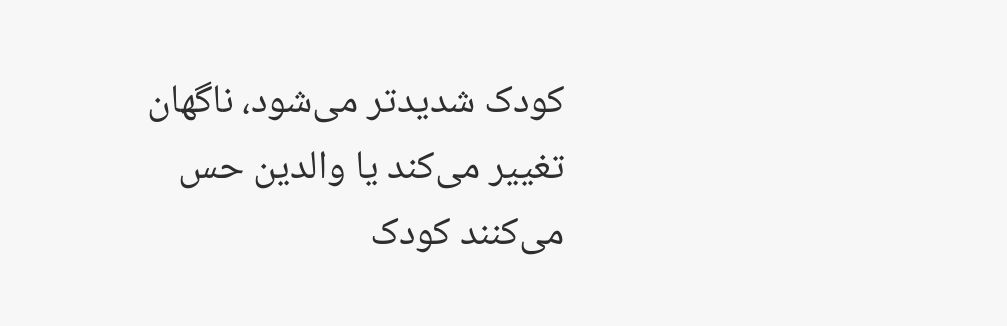کودک شدیدتر می‌شود، ناگهان تغییر می‌کند یا والدین حس می‌کنند کودک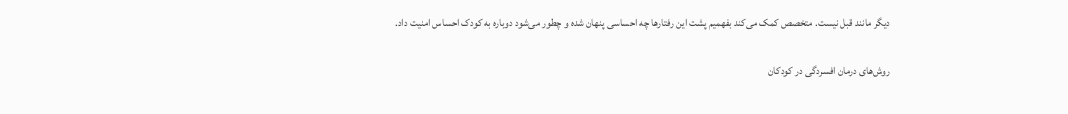دیگر مانند قبل نیست. متخصص کمک می‌کند بفهمیم پشت این رفتارها چه احساسی پنهان شده و چطور می‌شود دوباره به کودک احساس امنیت داد.

روش‌های درمان افسردگی در کودکان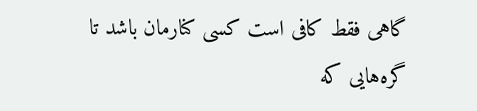گاهی فقط کافی است کسی کنارمان باشد تا گره‌هایی که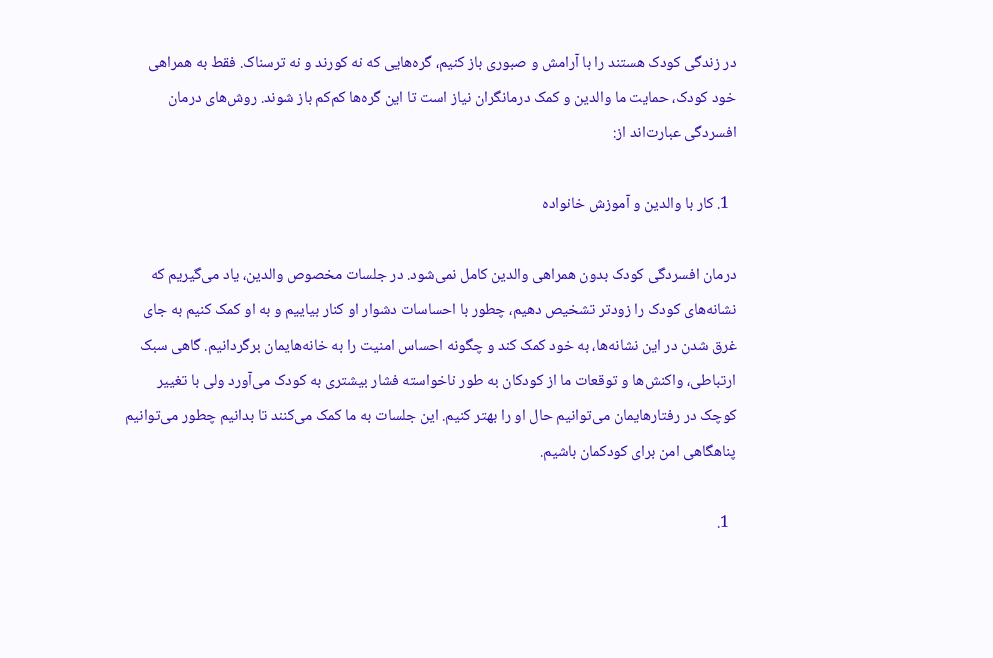در زندگی کودک هستند را با آرامش و صبوری باز کنیم، گره‌هایی که نه کورند و نه ترسناک. فقط به همراهی خود کودک، حمایت ما والدین و کمک درمانگران نیاز است تا این گره‌ها کم‌کم باز شوند. روش‌های درمان افسردگی عبارت‌اند از:

  1. کار با والدین و آموزش خانواده

درمان افسردگی کودک بدون همراهی والدین کامل نمی‌شود. در جلسات مخصوص والدین، یاد می‌گیریم که نشانه‌های کودک را زودتر تشخیص دهیم، چطور با احساسات دشوار او کنار بیاییم و به او کمک کنیم به جای غرق شدن در این نشانه‌ها، به خود کمک کند و چگونه احساس امنیت را به خانه‌هایمان برگردانیم. گاهی سبک ارتباطی، واکنش‌ها و توقعات ما از کودکان به طور ناخواسته فشار بیشتری به کودک می‌آورد ولی با تغییر کوچک در رفتارهایمان می‌توانیم حال او را بهتر کنیم. این جلسات به ما کمک می‌کنند تا بدانیم چطور می‌توانیم پناهگاهی امن برای کودکمان باشیم.

  1.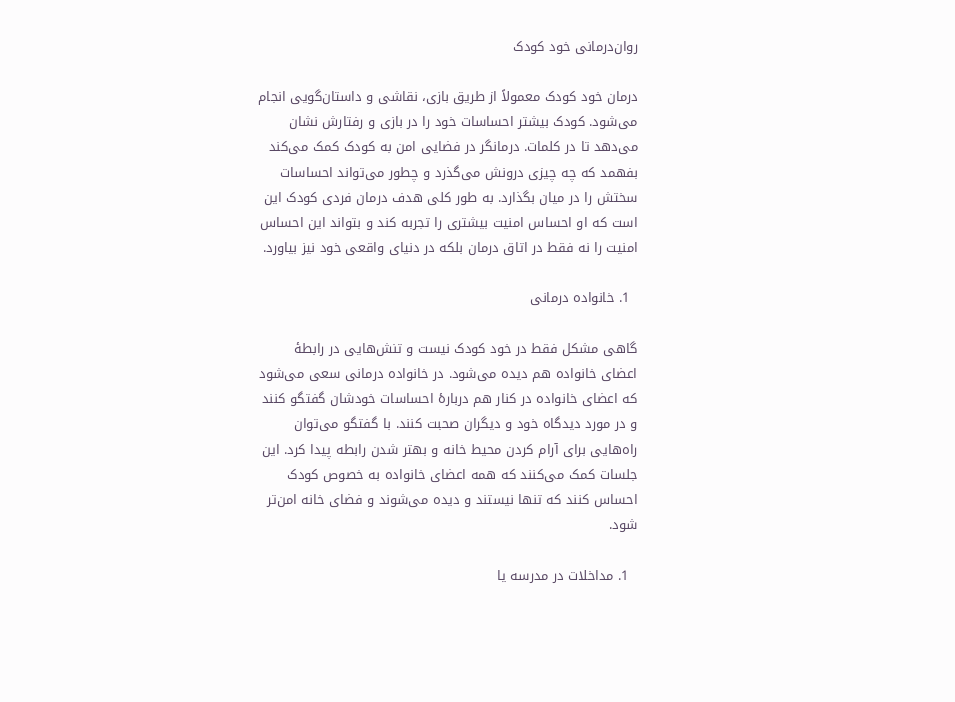روان‌درمانی خود کودک

درمان خود کودک معمولاً از طریق بازی، نقاشی و داستان‌گویی انجام می‌شود. کودک بیشتر احساسات خود را در بازی و رفتارش نشان می‌دهد تا در کلمات. درمانگر در فضایی امن به کودک کمک می‌کند بفهمد که چه چیزی درونش می‌گذرد و چطور می‌تواند احساسات سختش را در میان بگذارد. به طور کلی هدف درمان فردی کودک این است که او احساس امنیت بیشتری را تجربه کند و بتواند این احساس امنیت را نه فقط در اتاق درمان بلکه در دنیای واقعی خود نیز بیاورد.

  1. خانواده درمانی

گاهی مشکل فقط در خود کودک نیست و تنش‌هایی در رابطۀ اعضای خانواده هم دیده می‌شود. در خانواده درمانی سعی می‌شود که اعضای خانواده در کنار هم دربارۀ احساسات خودشان گفتگو کنند و در مورد دیدگاه خود و دیگران صحبت کنند. با گفتگو می‌توان راه‌هایی برای آرام کردن محیط خانه و بهتر شدن رابطه پیدا کرد. این جلسات کمک می‌کنند که همه اعضای خانواده به خصوص کودک احساس کنند که تنها نیستند و دیده می‌شوند و فضای خانه امن‌تر شود.

  1. مداخلات در مدرسه یا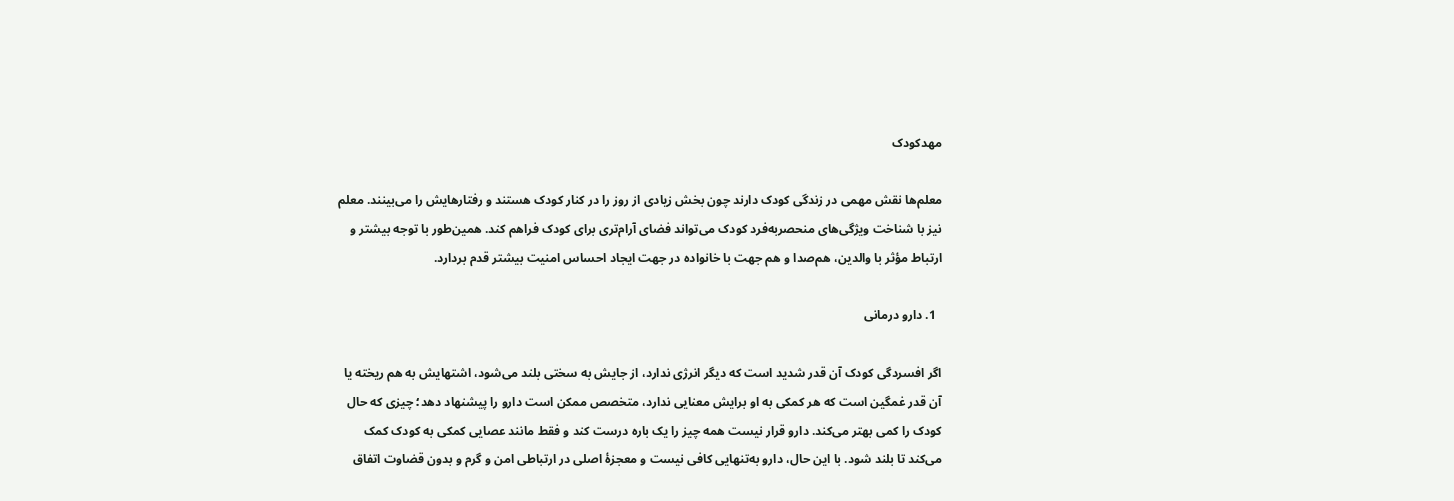مهدکودک

معلم‌ها نقش مهمی در زندگی کودک دارند چون بخش زیادی از روز را در کنار کودک هستند و رفتارهایش را می‌بینند. معلم نیز با شناخت ویژگی‌های منحصربه‌فرد کودک می‌تواند فضای آرام‌تری برای کودک فراهم کند. همین‌طور با توجه بیشتر و ارتباط مؤثر با والدین، هم‌صدا و هم جهت با خانواده در جهت ایجاد احساس امنیت بیشتر قدم بردارد.

  1. دارو درمانی

اگر افسردگی کودک آن‌ قدر شدید است که دیگر انرژی ندارد، از جایش به سختی بلند می‌شود، اشتهایش به ‌هم ریخته یا آن‌ قدر غمگین است که هر کمکی به او برایش معنایی ندارد، متخصص ممکن است دارو را پیشنهاد دهد؛ چیزی که حال کودک را کمی بهتر می‌کند. دارو قرار نیست همه ‌چیز را یک‌ باره درست کند و فقط مانند عصایی کمکی به کودک کمک می‌کند تا بلند شود. با این حال، دارو به‌تنهایی کافی نیست و معجزۀ اصلی در ارتباطی امن و گرم و بدون قضاوت اتفاق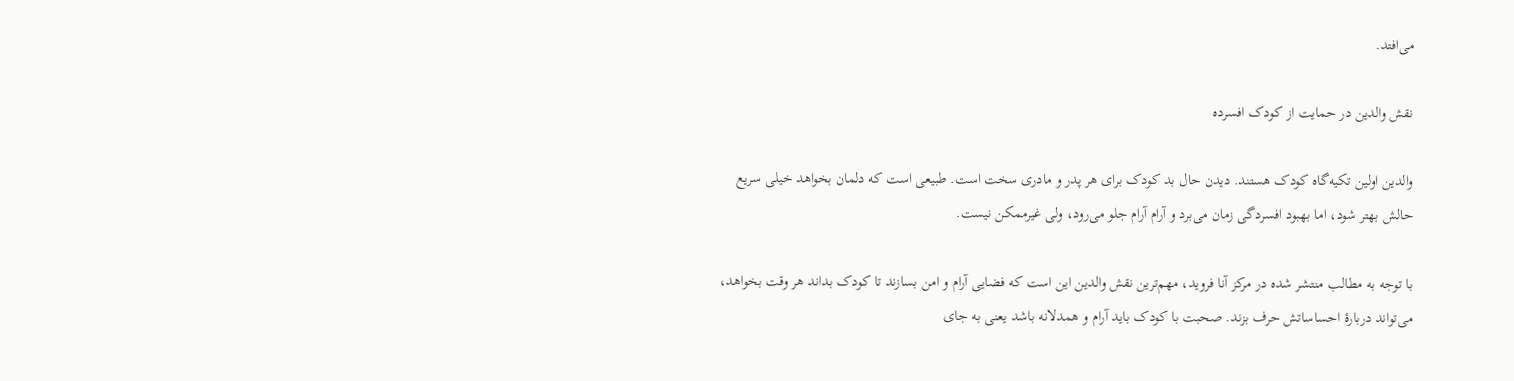می‌افتد.

نقش والدین در حمایت از کودک افسرده

والدین اولین تکیه‌گاه کودک هستند. دیدن حال بد کودک برای هر پدر و مادری سخت است. طبیعی است که دلمان بخواهد خیلی سریع حالش بهتر شود، اما بهبود افسردگی زمان می‌برد و آرام ‌آرام جلو می‌رود، ولی غیرممکن نیست.

با توجه به مطالب منتشر شده در مرکز آنا فروید، مهم‌ترین نقش والدین این است که فضایی آرام و امن بسازند تا کودک بداند هر وقت بخواهد، می‌تواند دربارۀ احساساتش حرف بزند. صحبت با کودک باید آرام و همدلانه باشد یعنی به جای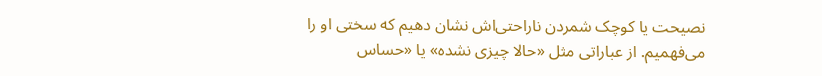نصیحت یا کوچک شمردن ناراحتی‌اش نشان دهیم که سختی او را می‌فهمیم. از عباراتی مثل «حالا چیزی نشده» یا «حساس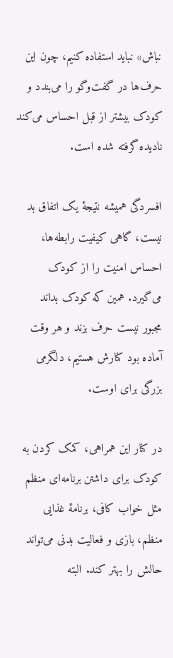نباش» نباید استفاده کنیم، چون این حرف‌ها در گفت‌وگو را می‌بندد و کودک بیشتر از قبل احساس می‌کند نادیده گرفته شده است.

افسردگی همیشه نتیجۀ یک اتفاق بد نیست، گاهی کیفیت رابطه‌ها، احساس امنیت را از کودک می‌گیرد. همین که کودک بداند مجبور نیست حرف بزند و هر وقت آماده بود کنارش هستیم، دلگرمی بزرگی برای اوست.

در کنار این همراهی، کمک کردن به کودک برای داشتن برنامه‌ای منظم مثل خواب کافی، برنامۀ غذایی منظم، بازی و فعالیت بدنی می‌تواند حالش را بهتر کند. البته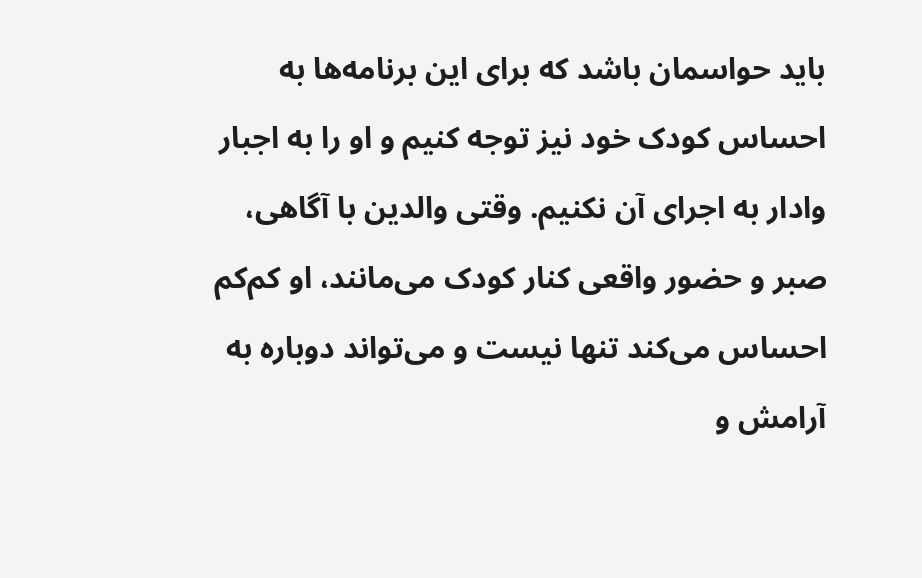باید حواسمان باشد که برای این برنامه‌ها به احساس کودک خود نیز توجه کنیم و او را به اجبار وادار به اجرای آن نکنیم. وقتی والدین با آگاهی، صبر و حضور واقعی کنار کودک می‌مانند، او کم‌کم احساس می‌کند تنها نیست و می‌تواند دوباره به آرامش و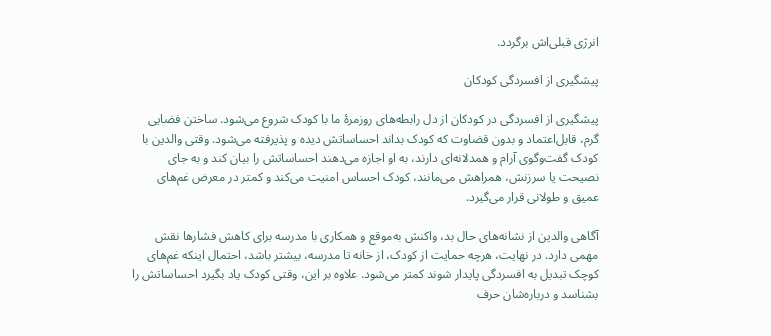انرژی قبلی‌اش برگردد.

پیشگیری از افسردگی کودکان

پیشگیری از افسردگی در کودکان از دل رابطه‌های روزمرۀ ما با کودک شروع می‌شود. ساختن فضایی گرم، قابل‌اعتماد و بدون قضاوت که کودک بداند احساساتش دیده و پذیرفته می‌شود. وقتی والدین با کودک گفت‌وگوی آرام و همدلانه‌ای دارند، به او اجازه می‌دهند احساساتش را بیان کند و به جای نصیحت یا سرزنش، همراهش می‌مانند، کودک احساس امنیت می‌کند و کمتر در معرض غم‌های عمیق و طولانی قرار می‌گیرد.

آگاهی والدین از نشانه‌های حال بد، واکنش به‌موقع و همکاری با مدرسه برای کاهش فشارها نقش مهمی دارد. در نهایت، هرچه حمایت از کودک، از خانه تا مدرسه، بیشتر باشد، احتمال اینکه غم‌های کوچک تبدیل به افسردگی پایدار شوند کمتر می‌شود. علاوه بر این، وقتی کودک یاد بگیرد احساساتش را بشناسد و درباره‌شان حرف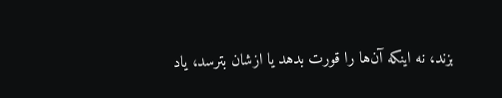بزند، نه اینکه آن‌ها را قورت بدهد یا ازشان بترسد، یاد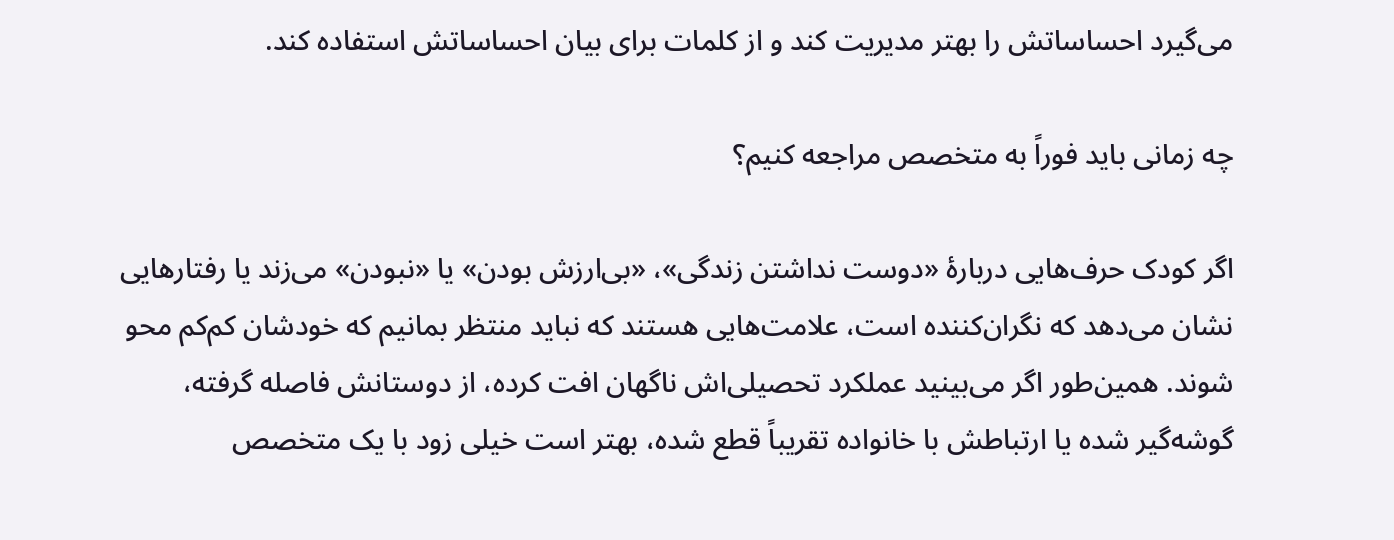می‌گیرد احساساتش را بهتر مدیریت کند و از کلمات برای بیان احساساتش استفاده کند.

چه زمانی باید فوراً به متخصص مراجعه کنیم؟

اگر کودک حرف‌هایی دربارۀ «دوست نداشتن زندگی»، «بی‌ارزش بودن» یا «نبودن» می‌زند یا رفتارهایی نشان می‌دهد که نگران‌کننده است، علامت‌هایی هستند که نباید منتظر بمانیم که خودشان کم‌کم محو شوند. همین‌طور اگر می‌بینید عملکرد تحصیلی‌اش ناگهان افت کرده، از دوستانش فاصله گرفته، گوشه‌گیر شده یا ارتباطش با خانواده تقریباً قطع شده، بهتر است خیلی زود با یک متخصص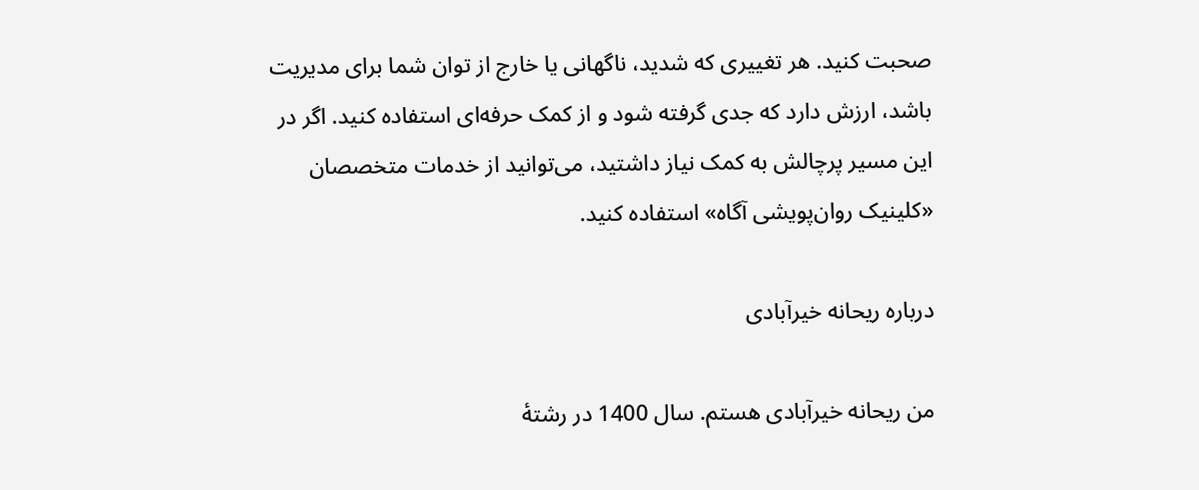صحبت کنید. هر تغییری که شدید، ناگهانی یا خارج از توان شما برای مدیریت باشد، ارزش دارد که جدی گرفته شود و از کمک حرفه‌ای استفاده کنید. اگر در این مسیر پرچالش به کمک نیاز داشتید، می‌توانید از خدمات متخصصان «کلینیک روان‌پویشی آگاه» استفاده کنید.

درباره ریحانه خیرآبادی

من ریحانه خیرآبادی هستم. سال 1400 در رشتۀ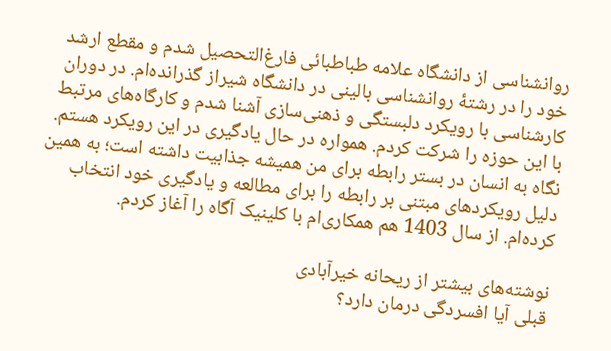روانشناسی از دانشگاه علامه طباطبائی فارغ‌التحصیل شدم و مقطع ارشد خود را در رشتۀ روانشناسی بالینی در دانشگاه شیراز گذرانده‌ام. در دوران کارشناسی با رویکرد دلبستگی و ذهنی‌سازی آشنا شدم و کارگاه‌های مرتبط با این حوزه را شرکت کردم. همواره در حال یادگیری در این رویکرد هستم. نگاه به انسان در بستر رابطه برای من همیشه جذابیت داشته است؛ به همین دلیل رویکردهای مبتنی بر رابطه را برای مطالعه و یادگیری خود انتخاب کرده‌ام. از سال 1403 هم همکاری‌ام با کلینیک آگاه را آغاز کردم.

نوشته‌های بیشتر از ریحانه خیرآبادی
قبلی آیا افسردگی درمان دارد؟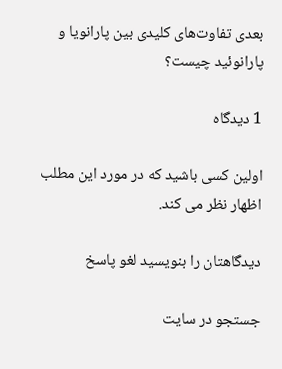بعدی تفاوت‌های کلیدی بین پارانویا و پارانوئید چیست؟

1 دیدگاه

اولین کسی باشید که در مورد این مطلب اظهار نظر می کند.

دیدگاهتان را بنویسید لغو پاسخ

جستجو در سایت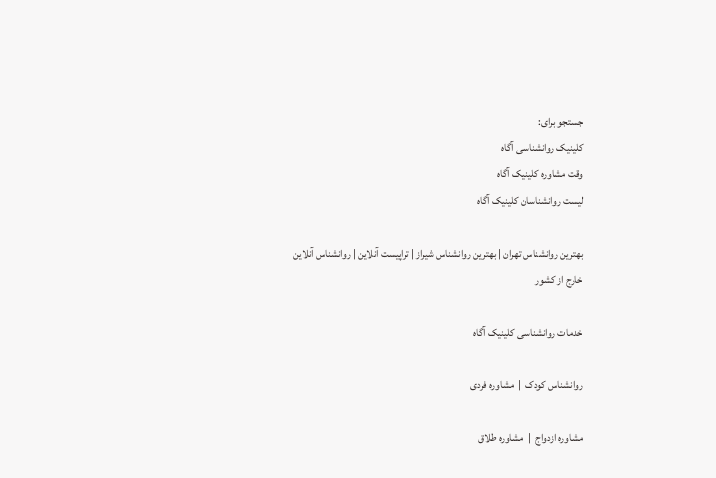جستجو برای:
کلینیک روانشناسی آگاه
وقت مشاوره کلینیک آگاه
لیست روانشناسان کلینیک آگاه

بهترین روانشناس تهران | بهترین روانشناس شیراز | تراپیست آنلاین | روانشناس آنلاین خارج از کشور

خدمات روانشناسی کلینیک آگاه

روانشناس کودک  |  مشاوره فردی

مشاوره ازدواج  |  مشاوره طلاق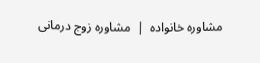مشاوره خانواده  |  مشاوره زوج درمانی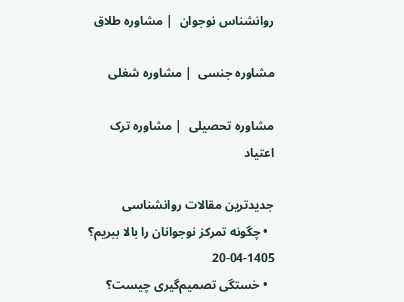روانشناس نوجوان  | مشاوره طلاق

مشاوره جنسی  | مشاوره شغلی

مشاوره تحصیلی  | مشاوره ترک اعتیاد

جدیدترین مقالات روانشناسی
  • چگونه تمرکز نوجوانان را بالا ببریم؟ 1405-04-20
  • خستگی تصمیم‌گیری چیست؟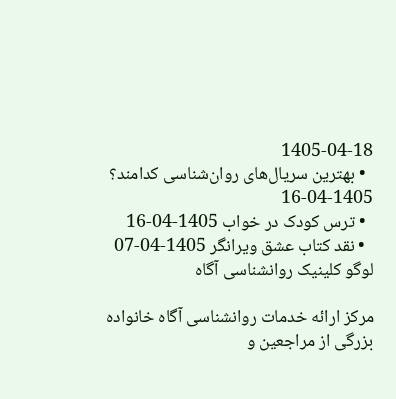1405-04-18
  • بهترین سریال‌های روان‌شناسی کدامند؟ 1405-04-16
  • ترس کودک در خواب 1405-04-16
  • نقد کتاب عشق ویرانگر 1405-04-07
لوگو کلینیک روانشناسی آگاه

مرکز ارائه خدمات روانشناسی آگاه خانواده بزرگی از مراجعین و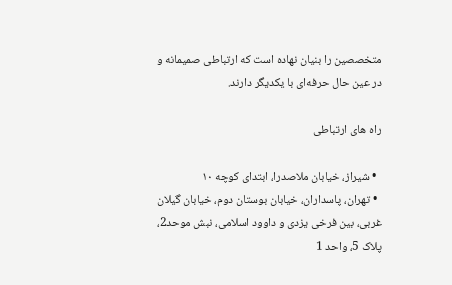متخصصین را بنیان نهاده است که ارتباطی صمیمانه و در عین حال حرفه‌ای با یکدیگر دارند.

راه های ارتباطی

  • شیراز، خیابان ملاصدرا، ابتدای کوچه ۱۰
  • تهران، پاسداران، خیابان بوستان دوم، خیابان گیلان غربی، بین فرخی یزدی و داوود اسلامی، نبش موحد2، پلاک 5، واحد 1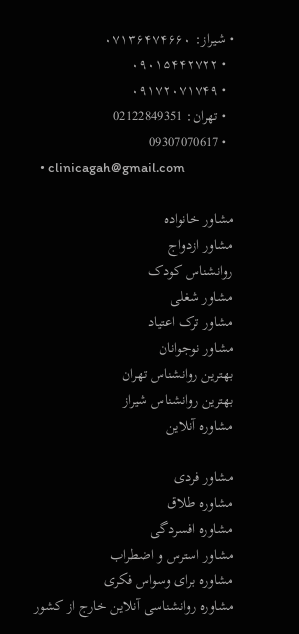• شیراز: ۰۷۱۳۶۴۷۴۶۶۰
  • ۰۹۰۱۵۴۴۲۷۲۲
  • ۰۹۱۷۲۰۷۱۷۴۹
  • تهران: 02122849351
  • 09307070617
  • clinicagah@gmail.com

مشاور خانواده
مشاور ازدواج
روانشناس کودک
مشاور شغلی
مشاور ترک اعتیاد
مشاور نوجوانان
بهترین روانشناس تهران
بهترین روانشناس شیراز
مشاوره آنلاین

مشاور فردی
مشاوره طلاق
مشاوره افسردگی
مشاور استرس و اضطراب
مشاوره برای وسواس فکری
مشاوره روانشناسی آنلاین خارج از کشور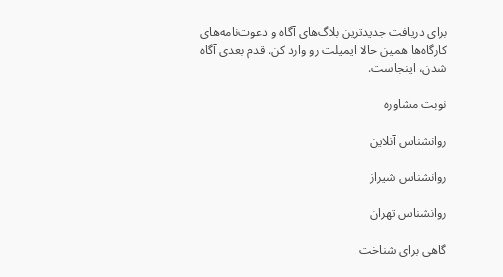برای دریافت جدیدترین بلاگ‌های آگاه و دعوت‌نامه‌های کارگاه‌ها همین حالا ایمیلت رو وارد کن. قدم بعدی آگاه شدن، اینجاست.

نوبت مشاوره

روانشناس آنلاین

روانشناس شیراز

روانشناس تهران

گاهی برای شناخت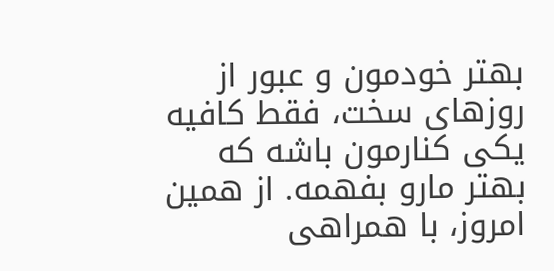بهتر خودمون و عبور از روزهای سخت، فقط کافیه یکی کنارمون باشه که بهتر مارو بفهمه. از همین امروز، با همراهی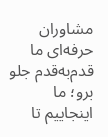مشاوران حرفه‌ای ما قدم‌به‌قدم جلو برو؛ ما اینجاییم تا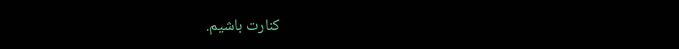کنارت باشیم.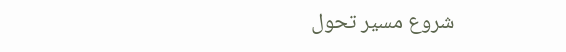شروع مسیر تحول